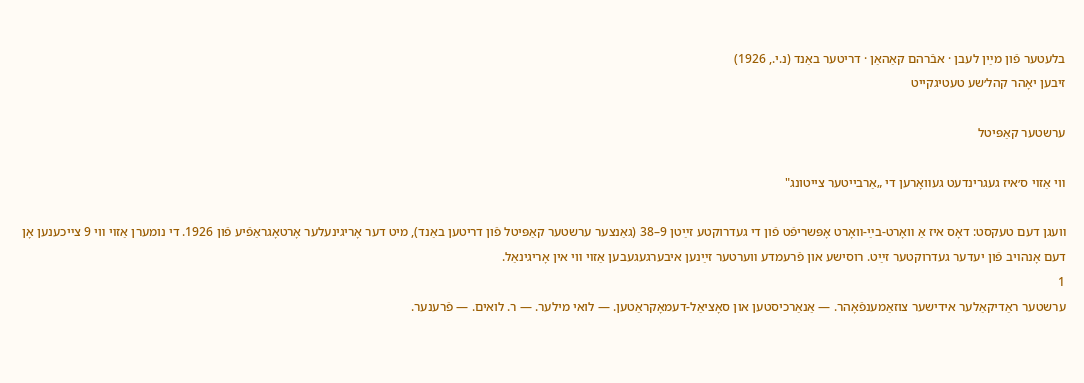בלעטער פֿון מײַן לעבן · אבֿרהם קאַהאַן · דריטער באַנד (נ.י., 1926)
זיבען יאָהר קהל׳שע טעטיגקייט

ערשטער קאַפּיטל

װי אַזױ ס׳איז געגרינדעט געװאָרען די „אַרבייטער צייטונג"

װעגן דעם טעקסט: דאָס איז אַ װאָרט-בײַ-װאָרט אָפּשריפֿט פֿון די געדרוקטע זײַטן 9–38 (גאַנצער ערשטער קאַפּיטל פֿון דריטען באַנד), מיט דער אָריגינעלער אָרטאָגראַפֿיע פֿון 1926. די נומערן אַזױ װי 9 צײכענען אָן דעם אָנהױב פֿון יעדער געדרוקטער זײַט. רוסישע און פֿרעמדע װערטער זײַנען איבערגעגעבען אַזױ װי אין אָריגינאַל.
1
ערשטער ראַדיקאַלער אידישער צוזאַמענפֿאָהר. — אַנאַרכיסטען און סאָציאַל-דעמאָקראַטען. — לואי מילער. — ר. לואים. — פֿרענער.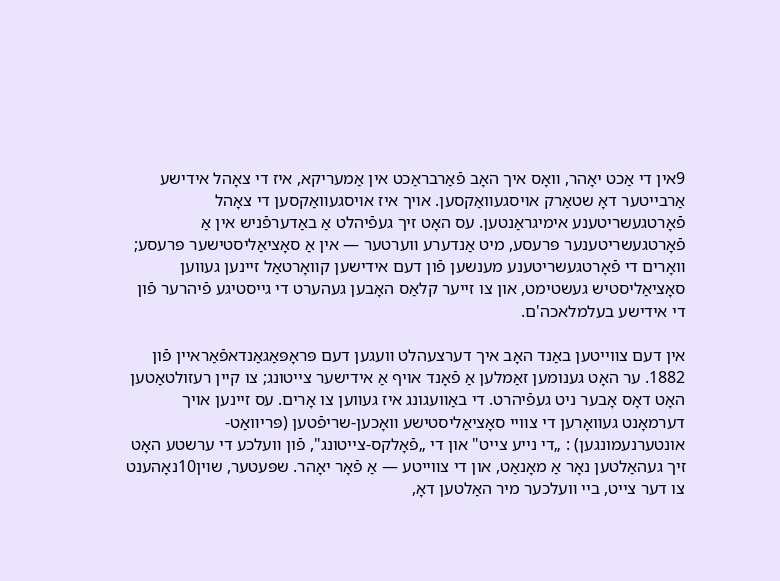9אין די אַכט יאָהר, װאָס איך האָב פֿאַרבראַכט אין אַמעריקא, איז די צאָהל אידישע אַרבייטער דאָ שטאַרק אױסגעװאַקסען. אױך איז אױסגעװאַקסען די צאָהל פֿאָרטגעשריטענע אימיגראַנטען. עס האָט זיך געפֿיהלט אַ באַדערפֿניש אין אַ פֿאָרטגעשריטענער פּרעסע, מיט אַנדערע װערטער — אין אַ סאָציאַליסטישער פּרעסע; װאָרים די פֿאָרטגעשריטענע מענשען פֿון דעם אידישען קװאָרטאַל זיינען געװען סאָציאַליסטיש געשטימט, און צו זייער קלאַס האָבען געהערט די גייסטיגע פֿיהרער פֿון די אידישע בעלמלאכה'ם.

אין דעם צװייטען באַנד האָב איך דערצעהלט װעגען דעם פּראָפּאַגאַנדאפֿאַראיין פֿון 1882. ער האָט גענומען זאַמלען אַ פֿאָנד אױף אַ אידישער צייטונג; צו קיין רעזולטאַטען האָט דאָס אָבער ניט געפֿיהרט. די באַװעגונג איז געװען צו אָרים. עס זיינען אױך דערמאָנט געװאָרען די צװיי סאָציאַליסטישע װאָכען-שריפֿטען (פּריװאַט-אונטערנעמונגען) : „די נייע צייט" און די „פֿאָלקס-צייטונג", פֿון װעלכע די ערשטע האָט זיך געהאַלטען נאָר אַ מאָנאַט, און די צװייטע — אַ פֿאָר יאָהר. שפּעטער, שױן10נאָהענט צו דער צייט, ביי װעלכער מיר האַלטען דאָ,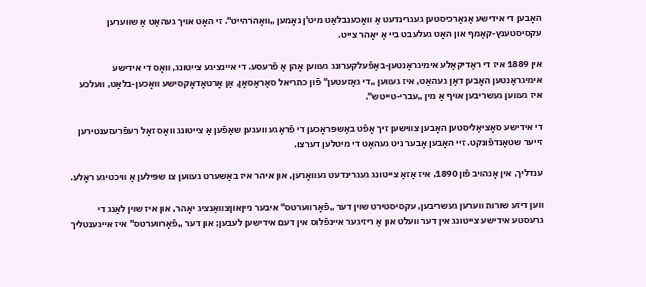האָבען די אידישע אַנאַרכיסטען געגרינדעט אַ װאָכענבלאַט מיט'ן נאָמען „װאָהרהייט". זי האָט אױך געהאַט אַ שװערען עקסיסטענץ-קאַמף און האָט געלעבט ביי אַ יאָהר צייט.

אין 1889 איז די ראַדיקאַלע אימיגראַנטען-באַפֿעלקערונג געװען אָהן אַ פֿרעסע. די אײנציגע צייטונג, װאָס די אידישע אימיגראַנטען האָבען דאַן געהאַט, איז געװען „די גאַזעטען" פֿון כתריאל סאַראַסאָן, אַן אָרטאָדאָקסישע װאָכען-בלאַט, װעלכע איז געװען געשריבען אױף אַ מין „עברי-טייטש".

די אידישע סאָציאַליסטען האָבען צװישען זיך אָפֿט באַשפּראָכען די פֿראַגע װעגען שאַפֿען אַ צייטונג װאָס זאָל רעפֿרעזענטירען זייער שטאַנדפֿונקט. זיי האָבען אָבער ניט געהאַט די מיטלען דערצו.

ענדליך, אין אָנהױב פֿון 1890, איז אַזאַ צייטונג געגרינדעט געװאָרען, און איהר איז באַשערט געװען צו שפּילען אַ װיכטיגע ראָלע.

װען דיזע שורות װערען געשריבען, עקסיסטירט שױן דער „פֿאָרװערטס" איבער נייןאוןצװאַנציג יאָהר, און איז שױן לאַנג די גרעסטע אידישע צייטונג אין דער װעלט און אַ ריזיגער אײנפֿלוס אין דעם אידישען לעבען; און דער „פֿאָרװערטס" איז אײגענטליך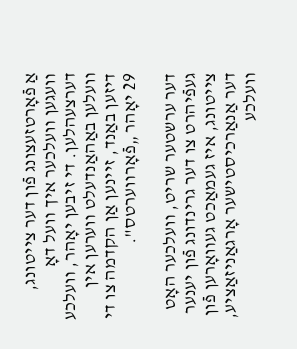אַ פֿאָרטזעצונג פֿון דער צייטונג, װעגען װעלכער איך װעל דאָ דערצעהלען. די זיבען יאָהר, װעלכע װעלען באַהאַנדעלט װערען אין דיזען באַנד, זיינען אַן הקדמה צו די 29 יאָהר „פֿאָרװערטס".

דער ערשטער שריט, װעלכער האָט געפֿיהרט צו דער גרינדונג פֿון יענער צייטונג, איז געמאַכט געװאָרען פֿון דער אַנאַרכיסטישער אָרגאַניזאַציע, װעלכע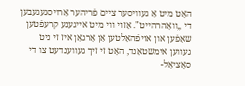האָט מיט אַ געװיסער ציים פֿריהער אַרױסגעגעבען די „װאָהרהייט". אַזױ װי מיט אײגענע קרעפֿטען שאַפֿען און אױפֿהאַלטען אַן אָרגאַן איז זי ניט געװען אימשטאַנד, האָט זי זיך געװענדעט צו די סאָציאַל-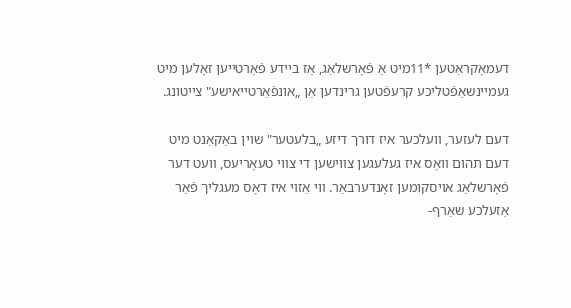דעמאָקראַטען *11מיט אַ פֿאָרשלאַג, אַז ביידע פֿאַרטייען זאָלען מיט געמיינשאַפֿטליכע קרעפֿטען גרינדען אַן „אונפֿאַרטייאישע" צייטונג.

דעם לעזער, װעלכער איז דורך דיזע „בלעטער" שױן באַקאַנט מיט דעם תהום װאָס איז געלעגען צװישען די צװי טעאָריעס, װעט דער פֿאָרשלאַג אױסקומען זאָנדערבאַר. װי אַזױ איז דאָס מעגליך פֿאַר אַזעלכע שאַרף-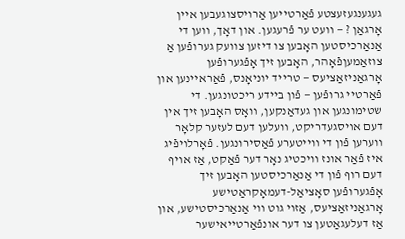געגענגעזעצטע פֿאַרטייען אַרױסצוגעבען אײן אָרגאַן ? — װעט ער פֿרעגען. און דאָך, װען די אַנאַרכיסטען האָבען צו דיזען צוועק גערופֿען אַ צוזאַמעןפֿאָהר, האָבען זיך אָפֿגערופֿען אָרגאַניזאַציעס — טרייד יוניאָנס, פֿאַראײנען און פֿאַרטיי גרופֿען — פֿון ביידע ריכטונגען. די שטימונגען און געדאַנקען, װאָס האָבען זיך אין דעם אױסגעדריקט, װעלען דעם לעזער קלאָר װערען פֿון די װייטערע פֿאַסירונגען. פֿאָרלױפֿיג איז פֿאַר אונז װיכטיג נאָר דער פֿאַקט, אַז אױף דעם רוף פֿון די אַנאַרכיסטען האָבען זיך אָפֿגערופֿען סאָציאַל-דעמאָקראַטישע אָרגאַניזאַציעס, אַזױ גוט װי אַנאַרכיסטישע, און אַז דעלעגאַטען צו דער אונפֿאַרטייאישער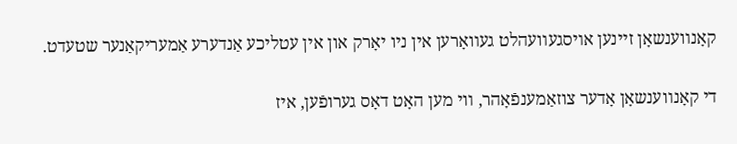קאָנװענשאָן זיינען אױסגעװעהלט געװאָרען אין ניו יאָרק און אין עטליכע אַנדערע אַמעריקאַנער שטעדט.

די קאָנװענשאָן אָדער צוזאַמענפֿאָהר, װי מען האָט דאָס גערופֿען, איז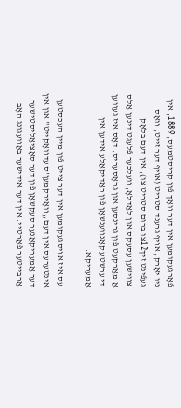פֿאָרגעקומען אין דער װאָך פֿון קריסטמעס, 1889, אין ניו יאָרק, אױף גרענד סטריט (אױף דער זייט, װאָס געפֿינט זיך12צו ברום סטריט צו), אין דעם בלאָק צװישען עסעקס און לאַדלאָ, װעלכער פֿלעגט דינען אַלס אַ מאַרקעט פֿון גרינסען און גראָסעריס. דאָס איז געװען די ערשטע קאָנװענשאָן פֿון ראַדיקאַלע אידען אין אַמעריקא.

עס איז אױסגעקומען אין דער צייט פֿון מיין העכסטען אינטערעס אין דעם „װאָירקמען'ס עדװאָקייט" און אין דער אַמעריקאַנער סעקשאָן פֿון דער סאָציאַליסטישער אַרבייטער פֿאַרטיי. אין דער אידישער באַװעגונג האָב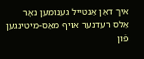איך דאַן אַנטייל גענומען נאָר אַלס רעדנער אױף מאַס-מיטינגען פֿון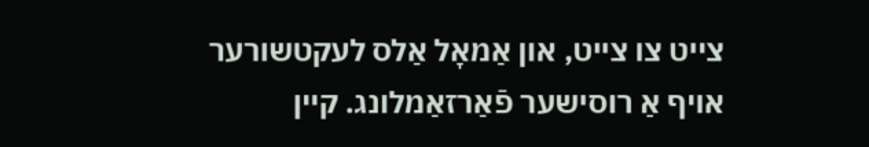צייט צו צייט, און אַמאָל אַלס לעקטשורער אױף אַ רוסישער פֿאַרזאַמלונג. קײן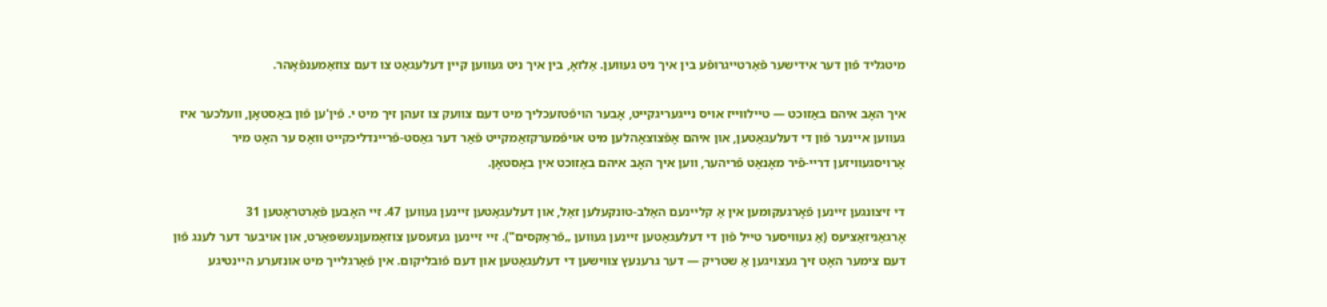מיטגליד פֿון דער אידישער פֿאַרטייגרופֿע בין איך ניט געװען. אַלזאָ, בין איך ניט געװען קײן דעלעגאַט צו דעם צוזאַמענפֿאָהר.

איך האָב איהם באַזוכט — טיילװייז אױס נייגעריגקייט, אָבער הױפֿטזעכליך מיט דעם צוועק צו זעהן זיך מיט י. פֿין'ען פֿון באַסטאָן, װעלכער איז געװען אײנער פֿון די דעלעגאַטען, און איהם אָפֿצוצאָהלען מיט אױפֿמערקזאַמקייט פֿאַר דער גאַסט-פֿריינדליכקייט װאָס ער האָט מיר אַרױסגעװיזען דריי-פֿיר מאָנאַט פֿריהער, װען איך האָב איהם באַזוכט אין באַסטאָן.

די זיצונגען זיינען פֿאָרגעקומען אין אַ קלײנעם האַלב-טונקעלען זאַל, און דעלעגאַטען זיינען געװען 47. זיי האָבען פֿאַרטראָטען 31 אָרגאַניזאַציעס (אַ געװיסער טייל פֿון די דעלעגאַטען זיינען געװען „פֿראַקסים"). זיי זיינען געזעסען צוזאַמעןגעשפּאַרט, און אױבער דער לענג פֿון דעם צימער האָט זיך געצױגען אַ שטריק — דער גרענעץ צװישען די דעלעגאַטען און דעם פֿובליקום. אין פֿאַרגלייך מיט אונזערע הײנטיגע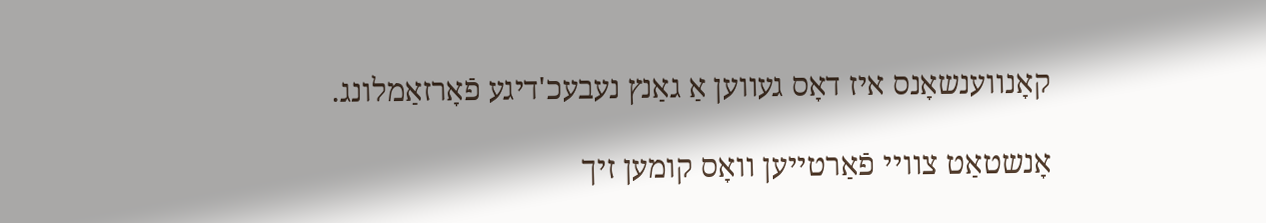קאָנװענשאָנס איז דאָס געװען אַ גאַנץ נעבעכ'דיגע פֿאָרזאַמלונג.

אָנשטאַט צװיי פֿאַרטייען װאָס קומען זיך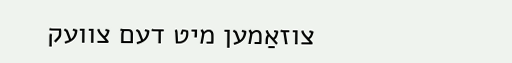צוזאַמען מיט דעם צוועק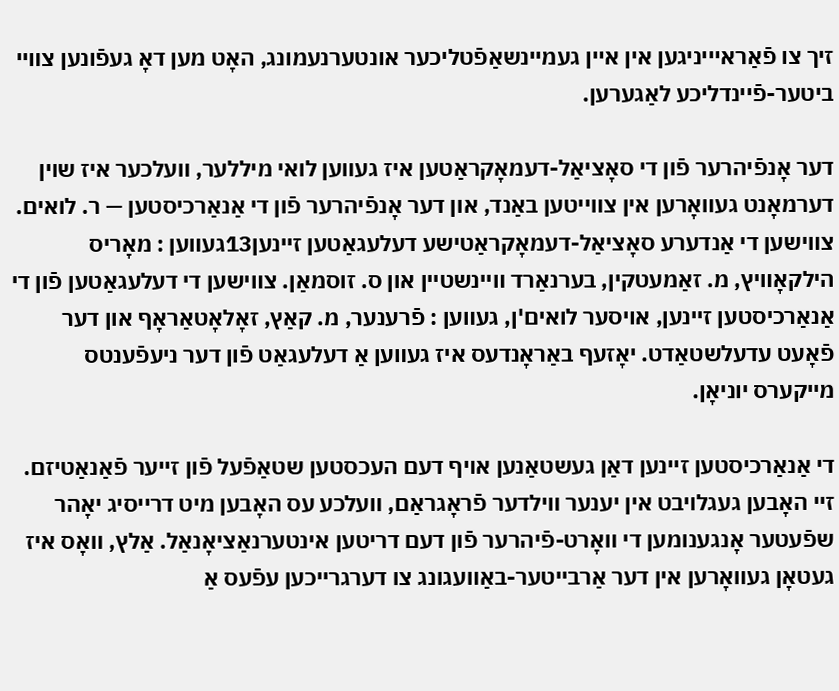זיך צו פֿאַראײיניגען אין אײן געמיינשאַפֿטליכער אונטערנעמונג, האָט מען דאָ געפֿונען צװיי ביטער-פֿיינדליכע לאַגערען.

דער אָנפֿיהרער פֿון די סאָציאַל-דעמאָקראַטען איז געװען לואי מיללער, װעלכער איז שױן דערמאָנט געװאָרען אין צװייטען באַנד, און דער אָנפֿיהרער פֿון די אַנאַרכיסטען — ר. לואים. צװישען די אַנדערע סאָציאַל-דעמאָקראַטישע דעלעגאַטען זיינען13געװען : מאָריס הילקאָװיץ, מ. זאַמעטקין, בערנאַרד װיינשטיין און ס. זוסמאַן. צװישען די דעלעגאַטען פֿון די אַנאַרכיסטען זיינען, אױסער לואים'ן, געװען : פֿרענער, מ. קאַץ, זאָלאָטאַראָף און דער פֿאָעט עדעלשטאַדט. יאָזעף באַראָנדעס איז געװען אַ דעלעגאַט פֿון דער ניעפֿענטס מייקערס יוניאָן.

די אַנאַרכיסטען זיינען דאַן געשטאַנען אױף דעם העכסטען שטאַפֿעל פֿון זייער פֿאַנאַטיזם. זיי האָבען געגלױבט אין יענער װילדער פֿראָגראַם, װעלכע עס האָבען מיט דרייסיג יאָהר שפֿעטער אָנגענומען די װאָרט-פֿיהרער פֿון דעם דריטען אינטערנאַציאָנאַל. אַלץ, װאָס איז געטאָן געװאָרען אין דער אַרבייטער-באַװעגונג צו דערגרייכען עפֿעס אַ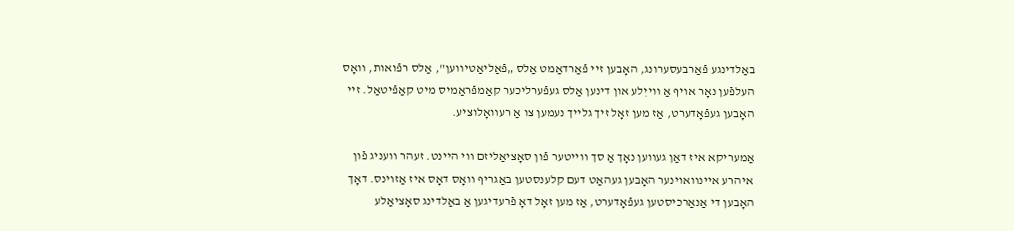באַלדינגע פֿאַרבעסערונג, האָבען זיי פֿאַרדאַמט אַלס „פֿאַליאַטיװען", אַלס רפֿואות, װאָס העלפֿען נאָר אױף אַ װייִלע און דינען אַלס געפֿערליכער קאַמפֿראַמיס מיט קאַפֿיטאַל. זיי האָבען געפֿאָדערט, אַז מען זאָל זיך גלייך נעמען צו אַ רעװאָלוציע.

אַמעריקא איז דאַן געװען נאָך אַ סך װייטער פֿון סאָציאַליזם װי הײנט. זעהר װעניג פֿון איהרע איינװאוינער האָבען געהאַט דעם קלענסטען באַגריף װאָס דאָס איז אַזױנס. דאָך האָבען די אַנאַרכיסטען געפֿאָדערט, אַז מען זאָל דאָ פֿרעדיגען אַ באַלדינג סאָציאַלע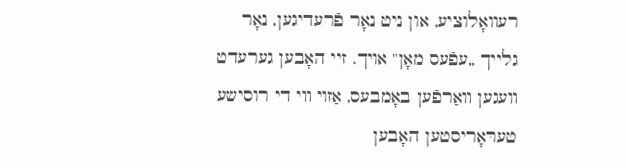רעװאָלוציע, און ניט נאָר פֿרעדיגען, נאָר גלייך „עפֿעס מאָן" אױך. זיי האָבען גערעדט װעגען װאַרפֿען באָמבעס, אַזױ װי די רוסישע טערּאָריסטען האָבען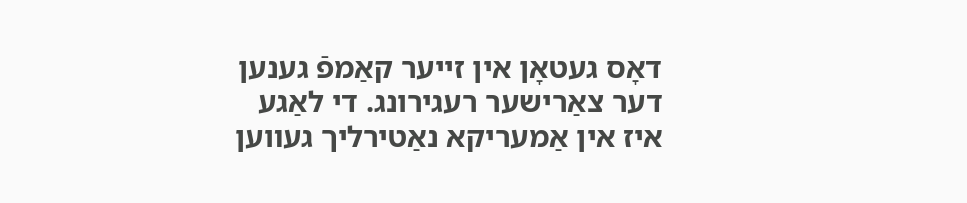דאָס געטאָן אין זייער קאַמפֿ גענען דער צאַרישער רעגירונג. די לאַגע איז אין אַמעריקא נאַטירליך געװען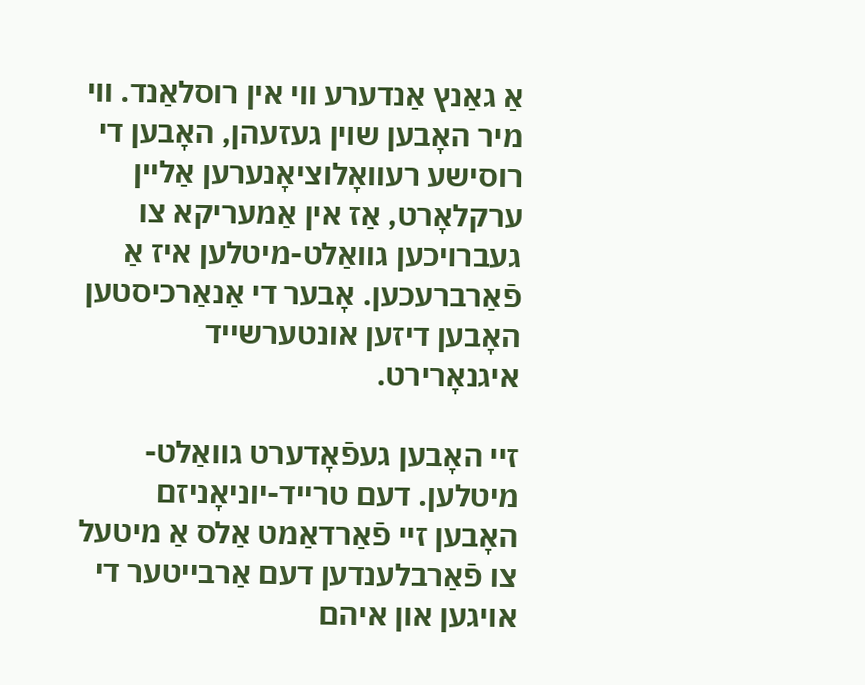אַ גאַנץ אַנדערע װי אין רוסלאַנד. װי מיר האָבען שױן געזעהן, האָבען די רוסישע רעװאָלוציאָנערען אַליין ערקלאָרט, אַז אין אַמעריקא צו געברױכען גװאַלט-מיטלען איז אַ פֿאַרברעכען. אָבער די אַנאַרכיסטען האָבען דיזען אונטערשייד איגנאָרירט.

זיי האָבען געפֿאָדערט גװאַלט-מיטלען. דעם טרייד-יוניאָניזם האָבען זיי פֿאַרדאַמט אַלס אַ מיטעל צו פֿאַרבלענדען דעם אַרבייטער די אױגען און איהם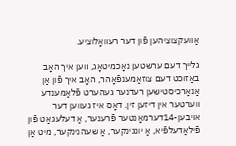אַװעקצוציהען פֿון דער רעװאָלוציע.

גלייך דעם ערשטען נאָכמיטאָג, װען איך האָב באַזוכט דעם צוזאַמענפֿאָהר, האָב איך פֿון אַן אַנאַרכיסטישען רעדנער געהערט פֿלאַמענדע װערטער אין דיזען זין. דאָס איז געװען דער אױבען-14דערמאָנטער פֿרענער, אַ דעלעגאַט פֿון פֿילאַדעלפֿיא, אַ יונגינקער, אַ שעהנינקער, מיט אַן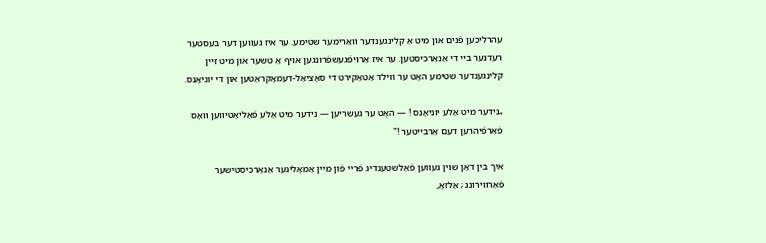עהרליכען פֿנים און מיט אַ קלינגענדער װאַרימער שטימע. ער איז געװען דער בעסטער רעדנער ביי די אַנאַרכיסטען. ער איז אַרױפֿגעשפֿרונגען אױף אַ טשער און מיט זיין קלינגענדער שטימע האָט ער װילד אַטאַקירט די סאָציאַל-דעמאָקראַטען און די יוניאָנס.

„נידער מיט אַלע יוניאָנס ! — האָט ער געשריען — נידער מיט אַלע פֿאַליאַטיװען װאָס פֿאַרפֿיהרען דעם אַרבייטער !"

איך בין דאַן שױן געװען פֿאַלשטענדיג פֿריי פֿון מיין אַמאָליגער אַנאַרכיסטישער פֿאַרװירונג ; אַלזאָ,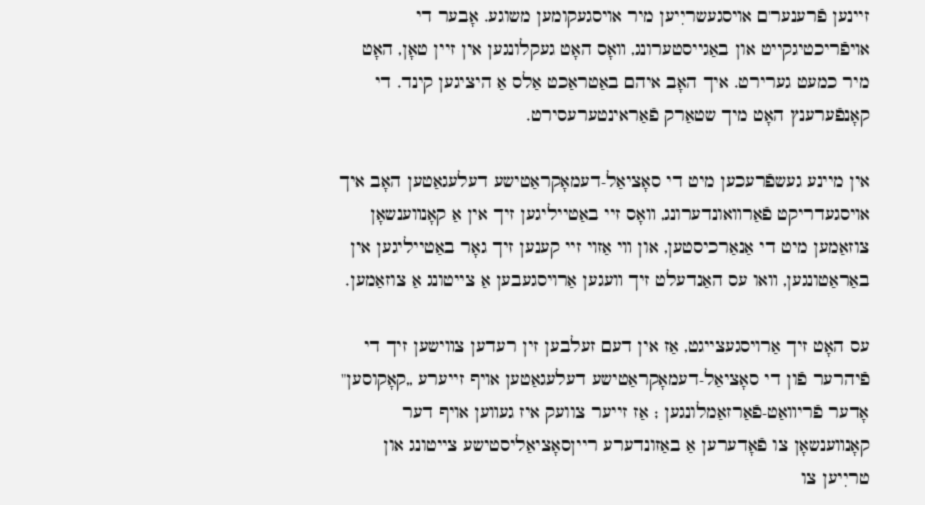זיינען פֿרענער'ם אױסגעשריִיען מיר אױסגעקומען משוגע. אָבער די אױפֿריכטיגקייט און באַגייסטערונג, װאָס האָט געקלונגען אין זיין טאָן, האָט מיר כמעט גערירט. איך האָב איהם באַטראַכט אַלס אַ היציגען קינד. די קאָנפֿערענץ האָט מיך שטאַרק פֿאַראינטערעסירט.

אין מיינע געשפֿרעכען מיט די סאָציאַל-דעמאָקראַטישע דעלעגאַטען האָב איך אױסגעדריקט פֿאַרװאונדערונג, װאָס זיי באַטייליגען זיך אין אַ קאָנװענשאָן צוזאַמען מיט די אַנאַרכיסטען, און װי אַזױ זיי קענען זיך גאָר באַטייליגען אין באַראַטונגען, װאו עס האַנדעלט זיך װעגען אַרױסגעבען אַ צייטונג אַ צוזאַמען.

עס האָט זיך אַרױסגעצייגט, אַז אין דעם זעלבען זין רעדען צװישען זיך די פֿיהרער פֿון די סאָציאַל-דעמאָקראַטישע דעלעגאַטען אױף זייערע „קאָקוסען" אָדער פֿריװאַט-פֿאַרזאַמלונגען ; אַז זייער צוועק איז געװען אױף דער קאָנװענשאָן צו פֿאָדערען אַ באַזונדערע רייןסאָציאַליסטישע צייטונג און טריִיען צו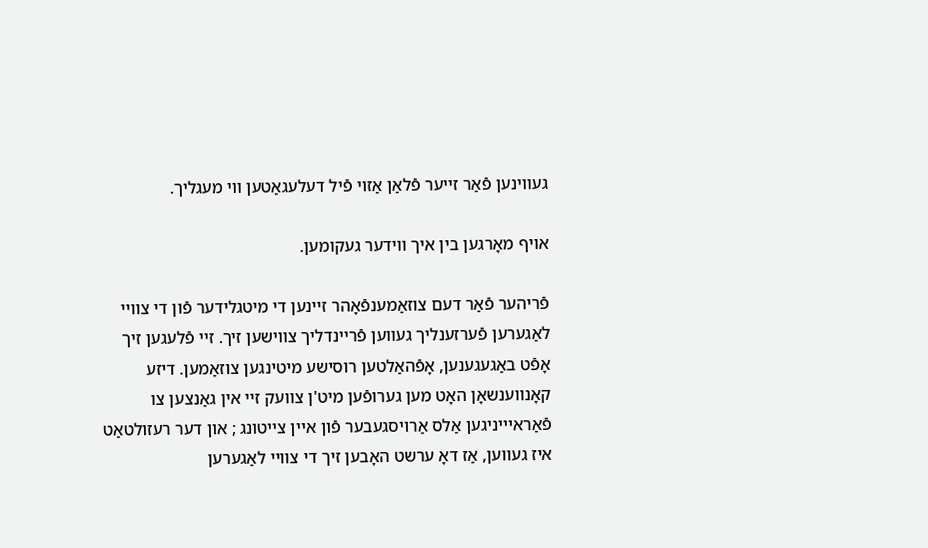געװינען פֿאַר זייער פֿלאַן אַזױ פֿיל דעלעגאַטען װי מעגליך.

אױף מאָרגען בין איך װידער געקומען.

פֿריהער פֿאַר דעם צוזאַמענפֿאָהר זיינען די מיטגלידער פֿון די צװיי לאַגערען פֿערזענליך געװען פֿריינדליך צװישען זיך. זיי פֿלעגען זיך אָפֿט באַגעגענען, אָפֿהאַלטען רוסישע מיטינגען צוזאַמען. דיזע קאָנװענשאָן האָט מען גערופֿען מיט'ן צוועק זיי אין גאַנצען צו פֿאַראײיניגען אַלס אַרױסגעבער פֿון אײן צייטונג ; און דער רעזולטאַט איז געװען, אַז דאָ ערשט האָבען זיך די צװיי לאַגערען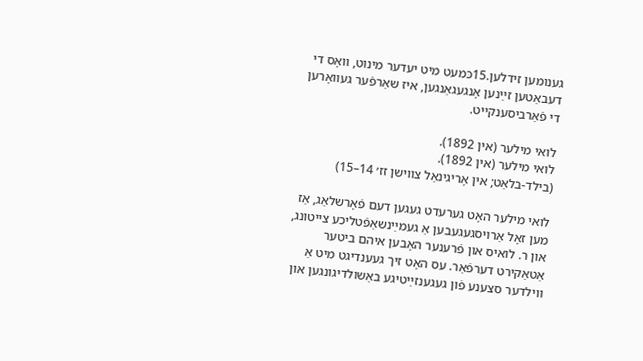גענומען זידלען.15כּמעט מיט יעדער מינוט, װאָס די דעבאַטען זײַנען אָנגעגאַנגען, איז שאַרפֿער געװאָרען די פֿאַרביסענקײט.

לואי מילער (אין 1892).
לואי מילער (אין 1892).
(בילד-בלאַט; אין אָריגינאַל צװישן זז׳ 14–15)

לואי מילער האָט גערעדט געגען דעם פֿאָרשלאַג, אַז מען זאָל אַרױסגעגעבען אַ געמײַנשאַפֿטליכע צייטונג, און ר. לואיס און פֿרענער האָבען איהם ביטער אַטאַקירט דערפֿאַר. עס האָט זיך געענדיגט מיט אַ װילדער סצענע פֿון געגענזײַטיגע באַשולדיגונגען און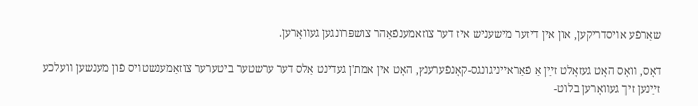שאַרפֿע אױסדריקען, און אין דיזער מישעניש איז דער צוזאמענפֿאַהר צושפּרונגען געװאָרען.

דאָס, װאָס האָט געזאָלט זײַן אַ פֿאַראײניגונגס-קאָנפֿערענץ, האָט אין אמת'ן געדינט אַלס דער ערשטער ביטערער צוזאַמענשטױס פֿון מענשען װעלכע זײַנען זיך געװאָרען בלוט-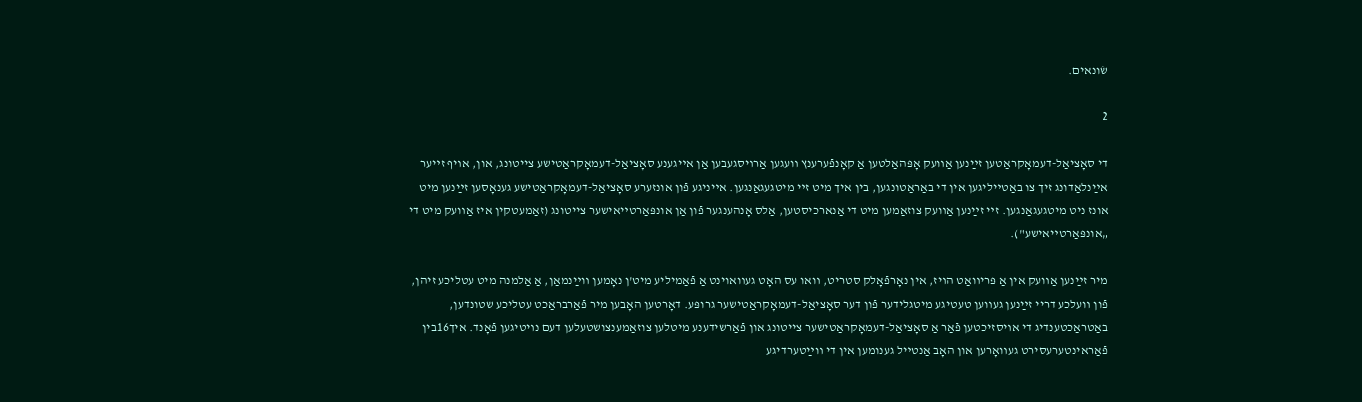שׂונאים.

2

די סאָציאַל-דעמאָקראַטען זײַנען אַװעק אָפּהאַלטען אַ קאָנפֿערענץ װעגען אַרױסגעבען אַן אײגענע סאָציאַל-דעמאָקראַטישע צייטונג, און, אױף זײער אײַנלאַדונג זיך צו באַטײליגען אין די באַראַטונגען, בין איך מיט זײ מיטגעגאַנגען. אײניגע פֿון אונזערע סאָציאַל-דעמאָקראַטישע גענאָסען זײַנען מיט אונז ניט מיטגעגאַנגען. זײ זײַנען אַװעק צוזאַמען מיט די אַנארכיסטען, אַלס אָנהענגער פֿון אַן אונפּאַרטײאישער צייטונג (זאַמעטקין איז אַװעק מיט די „אונפּאַרטײאישע").

מיר זײַנען אַװעק אין אַ פּריװאַט הױז, אין נאָרפֿאָלק סטריט, װאו עס האָט געװאוינט אַ פֿאַמיליע מיט'ן נאָמען װײַנמאַן, אַ אַלמנה מיט עטליכע זיהן, פֿון װעלכע דריי זײַנען געװען טעטיגע מיטגלידער פֿון דער סאָציאַל-דעמאָקראַטישער גרופּע. דאָרטען האָבען מיר פֿאַרבראַכט עטליכע שטונדען, באַטראַכטענדיג די אױסזיכטען פֿאַר אַ סאָציאַל-דעמאָקראַטישער צייטונג און פֿאַרשידענע מיטלען צוזאַמענצושטעלען דעם נױטיגען פֿאָנד. איך16בין פֿאַראינטערעסירט געװאָרען און האָב אַנטײל גענומען אין די װײַטערדיגע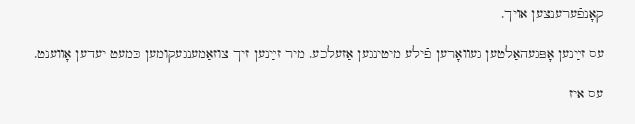קאָנפֿערענצען אױך.

עס זײַנען אָפּגעהאַלטען געװאָרען פֿילע מיטינגען אַזעלכע. מיר זײַנען זיך צוזאַמענגעקומען כּמעט יעדען אָװענט.

עס איז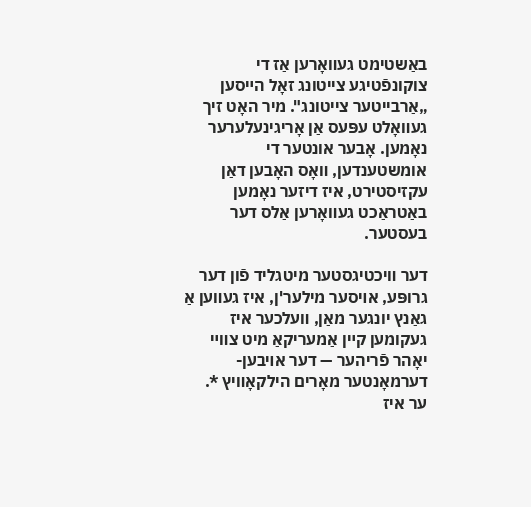באַשטימט געװאָרען אַז די צוקונפֿטיגע צייטונג זאָל הײסען „אַרבייטער צייטונג". מיר האָט זיך געװאָלט עפּעס אַן אָריגינעלערער נאָמען. אָבער אונטער די אומשטענדען, װאָס האָבען דאַן עקזיסטירט, איז דיזער נאָמען באַטראַכט געװאָרען אַלס דער בעסטער.

דער װיכטיגסטער מיטגליד פֿון דער גרופּע, אױסער מילער'ן, איז געװען אַ גאַנץ יונגער מאַן, װעלכער איז געקומען קײן אַמעריקאַ מיט צװײ יאָהר פֿריהער — דער אױבען-דערמאָנטער מאָרים הילקאָװיץ *. ער איז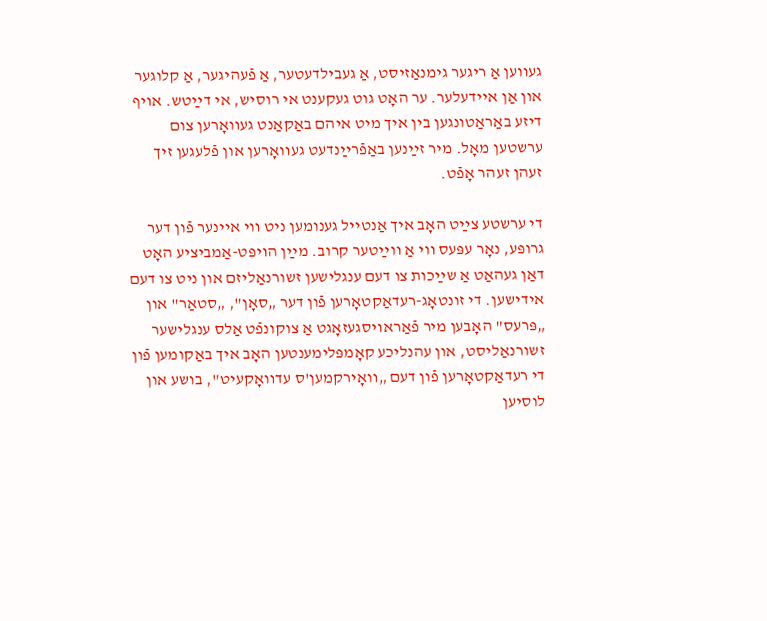געװען אַ ריגער גימנאַזיסט, אַ געבילדעטער, אַ פֿעהיגער, אַ קלוגער און אַן אײדעלער. ער האָט גוט געקענט אי רוסיש, אי דײַטש. אױף דיזע באַראַטונגען בין איך מיט איהם באַקאַנט געװאָרען צום ערשטען מאָל. מיר זײַנען באַפֿרײַנדעט געװאָרען און פֿלעגען זיך זעהן זעהר אָפֿט.

די ערשטע צײַט האָב איך אַנטײל גענומען ניט װי אײנער פֿון דער גרופּע, נאָר עפּעס װי אַ װײַטער קרוב. מײַן הױפּט-אַמביציע האָט דאַן געהאַט אַ שײַכות צו דעם ענגלישען זשורנאַליזם און ניט צו דעם אידישען. די זונטאָג-רעדאַקטאָרען פֿון דער „סאָן", „סטאַר" און „פּרעס" האָבען מיר פֿאַראױסגעזאָגט אַ צוקונפֿט אַלס ענגלישער זשורנאַליסט, און עהנליכע קאָמפּלימענטען האָב איך באַקומען פֿון די רעדאַקטאָרען פֿון דעם „װאָירקמען'ס עדװאָקעיט", בושע און לוסיען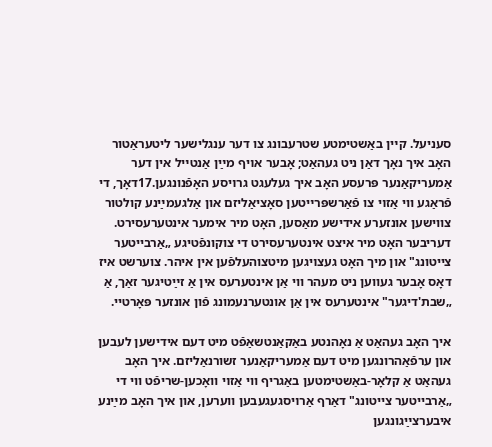סעניעל. קײן באַשטימטע שטרעבונג צו דער ענגלישער ליטעראַטור האָב איך נאָך דאַן ניט געהאַט; אָבער אױף מײַן אַנטײל אין דער אַמעריקאַנער פּרעסע האָב איך געלעגט גרױסע האָפֿנונגען.17דאָך, די פֿראַגע װי אַזױ צו פֿאַרשפּרײטען סאָציאַליזם און אַלגעמײַנע קולטור צװישען אונזערע אידישע מאַסען, האָט מיר אימער אינטערעסירט. דעריבער האָט מיר איצט אינטערעסירט די צוקונפֿטיגע „אַרבייטער צייטונג" און מיך האָט געצױגען מיטצוהעלפֿען אין איהר. צוערשט איז דאָס אָבער געװען ניט מעהר װי אַן אינטערעס אין אַ זײַטיגער זאַך, אַ „שבת'דיגער" אינטערעס אין אַן אונטערנעמונג פֿון אונזער פּאָרטיי.

איך האָב געהאַט אַ נאָהנטע באַקאַנטשאַפֿט מיט דעם אידישען לעבען און ערפֿאַהרונגען מיט דעם אַמעריקאַנער זשורנאַליזם. איך האָב געהאַט אַ קלאָר-באַשטימטען באַגריף װי אַזױ װאָכען-שריפֿט װי די „אַרבייטער צייטונג" דאַרף אַרױסגעגעבען װערען, און איך האָב מײַנע איבערצײַגונגען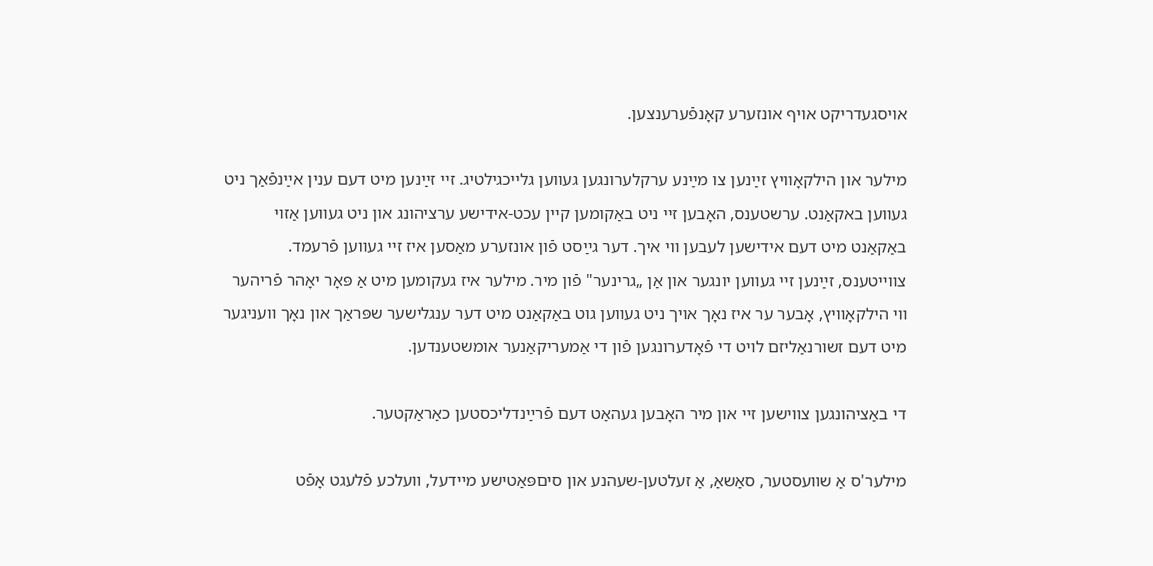אױסגעדריקט אױף אונזערע קאָנפֿערענצען.

מילער און הילקאָװיץ זײַנען צו מײַנע ערקלערונגען געװען גלייכגילטיג. זײ זײַנען מיט דעם ענין אײַנפֿאַך ניט געװען באקאַנט. ערשטענס, האָבען זײ ניט באַקומען קײן עכט-אידישע ערציהונג און ניט געװען אַזױ באַקאַנט מיט דעם אידישען לעבען װי איך. דער גײַסט פֿון אונזערע מאַסען איז זײ געװען פֿרעמד. צװײטענס, זײַנען זײ געװען יונגער און אַן „גרינער" פֿון מיר. מילער איז געקומען מיט אַ פּאָר יאָהר פֿריהער װי הילקאָװיץ, אָבער ער איז נאָך אױך ניט געװען גוט באַקאַנט מיט דער ענגלישער שפּראַך און נאָך װעניגער מיט דעם זשורנאַליזם לױט די פֿאָדערונגען פֿון די אַמעריקאַנער אומשטענדען.

די באַציהונגען צװישען זײ און מיר האָבען געהאַט דעם פֿרײַנדליכסטען כאַראַקטער.

מילער'ס אַ שװעסטער, סאַשאַ, אַ זעלטען-שעהנע און סיםפּאַטישע מײדעל, װעלכע פֿלעגט אָפֿט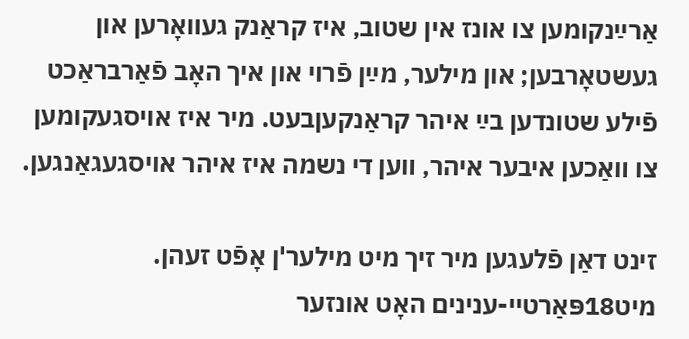אַרײַנקומען צו אונז אין שטוב, איז קראַנק געװאָרען און געשטאָרבען; און מילער, מײַן פֿרױ און איך האָב פֿאַרבראַכט פֿילע שטונדען בײַ איהר קראַנקעןבעט. מיר איז אױסגעקומען צו װאַכען איבער איהר, װען די נשמה איז איהר אױסגעגאַנגען.

זינט דאַן פֿלעגען מיר זיך מיט מילער'ן אָפֿט זעהן. מיט18פּאַרטײ-ענינים האָט אונזער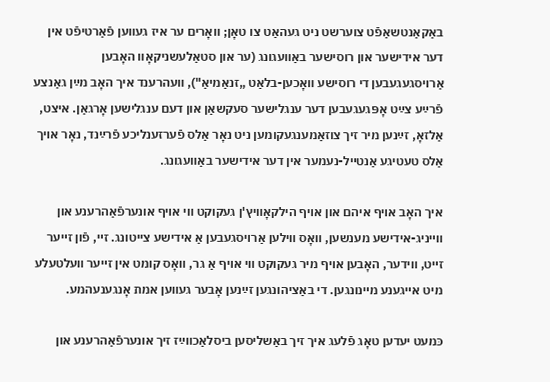באַקאַנטשאַפֿט צוערשט ניט געהאַט צו טאָן; װאָרים ער איז געװען פֿאַרטיפֿט אין דער אידישער און רוסישער באַװעגונג (ער און סטאַלעשניקאָװ האָבען אַרױסגעגעבען די רוסישע װאָכען-בלאַט „זנאַמיאַ"), װעהרענד איך האָב מײַן גאַנצע פֿרײַע צײַט אָפּגעגעבען דער ענגלישער סעקשאַן און דעם ענגלישען אָרגאַן. איצט, אַלזאָ, זײַנען מיר זיך צוזאַמענגעקומען ניט נאָר אַלס פֿערזענליכע פֿרײַנד, נאָר אױך אַלס טעטיגע אַנטײל-נעמער אין דער אידישער באַװעגונג.

איך האָב אױף איהם און אױף הילקאָװיץ'ן געקוקט װי אױף אונערפֿאַהרענע און װײניג-אידישע מענשען, װאָס װילען אַרױסגעבען אַ אידישע צייטונג. זײ, פֿון זײער זײט, װידער, האָבען אױף מיר געקוקט װי אױף אַ גר, װאָס קומט אין זײער װעלטעלע מיט אײגענע מײנונגען. די באַציהונגען זײַנען אָבער געװען אמת אָנגענעהמע.

כּמעט יעדען טאָג פֿלעג איך זיך באַשליסען ביסלאַכװײַז זיך אונערפֿאַהרענע און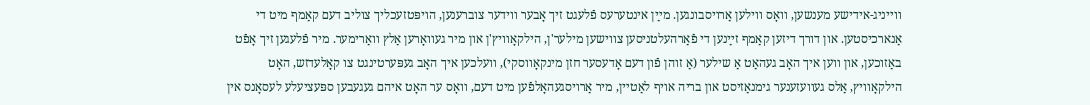װײניג-אידישע מענשען, װאָס װילען אַרױסבונגען. מײַן אינטערעס פֿלעגט זיך אָבער װידער צוברענען, הױפּטזעכליך צוליב דעם קאַמף מיט די אַנארכיסטען. און דורך דיזען קאַמף זײַנען די פֿאַרהעלטניסען צװישען מילער'ן, הילקאָװיץ'ן און מיר געװאָרען אַלץ װאַרימער. מיר פֿלעגען זיך אָפֿט באַזוכען, און װען איך האָב געהאַט אַ שילער (אַ זוהן פֿון דעם אָדעסער חזן מינקאָװסקי), װעלכען איך האָב געפּערטינגט צו קאָלעדזש, האָט הילקאָװיץ, אַלס געװעזענער גימנאַזיסט און בריה אױף לאַטײן, מיר אַרױסגעהאָלפֿען מיט דעם, װאָס ער האָט איהם געגעבען ספּעציעלע לעסאָנס אין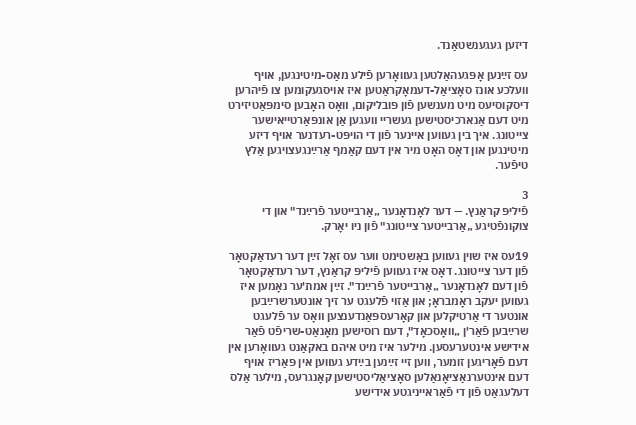דיזען געגענשטאַנד.

עס זײַנען אָפּגעהאַלטען געװאָרען פֿילע מאַס-מיטינגען, אױף װעלכע אונז סאָציאַל-דעמאָקראַטען איז אױסגעקומען צו פֿיהרען דיסקוסיעס מיט מענשען פֿון פּובליקום, װאָס האָבען סימפּאַטיזירט מיט דעם אַנארכיסטישען געשריי װעגען אַן אונפּאַרטײאישער צייטונג. איך בין געװען אײנער פֿון די הױפּט-רעדנער אױף דיזע מיטינגען און דאָס האָט מיר אין דעם קאַמף אַרײַנגעצױגען אַלץ טיפֿער.

3
פֿיליפּ קראַנץ. — דער לאָנדאָנער „אַרבייטער פֿרײַנד" און די צוקונפֿטיגע „אַרבייטער צייטונג" פֿון ניו יאָרק.

19עס איז שױן געװען באַשטימט װער עס זאָל זײַן דער רעדאַקטאָר פֿון דער צייטונג. דאָס איז געװען פֿיליפּ קראַנץ, דער רעדאַקטאָר פֿון דעם לאָנדאָנער „אַרבייטער פֿרײַנד". זײַן אמת'ער נאָמען איז געװען יעקב ראָמבראָ; און אַזױ פֿלעגט ער זיך אונטערשרײַבען אונטער די אַרטיקלען און קאָרעספּאַנדענצען װאָס ער פֿלעגט שרײַבען פֿאַר'ן „װאָסכאָד", דעם רוסישען מאָנאַט-שריפֿט פֿאַר אידישע אינטערעסען. מילער איז מיט איהם באקאַנט געװאָרען אין דעם פֿאָריגען זומער, װען זײ זײַנען בײַדע געװען אין פּאַריז אױף דעם אינטערנאַציאָנאַלען סאָציאַליסטישען קאָנגרעס, מילער אַלס דעלעגאַט פֿון די פֿאַראײניגטע אידישע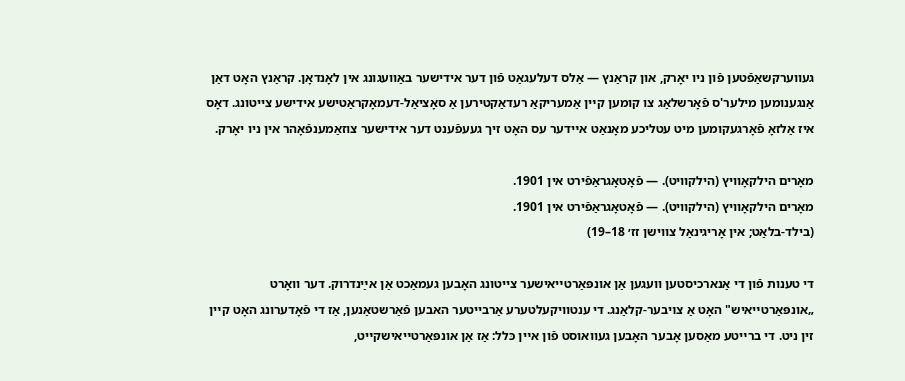געװערקשאַפֿטען פֿון ניו יאָרק, און קראַנץ — אַלס דעלעגאַט פֿון דער אידישער באַװעגונג אין לאָנדאָן. קראַנץ האָט דאַן אַנגענומען מילער'ס פֿאָרשלאַג צו קומען קײן אַמעריקאַ רעדאַקטירען אַ סאָציאַל-דעמאָקראַטישע אידישע צייטונג. דאָס איז אַלזאָ פֿאָרגעקומען מיט עטליכע מאָנאַט אײדער עס האָט זיך געעפֿענט דער אידישער צוזאַמענפֿאָהר אין ניו יאָרק.

מאָרים הילקאָװיץ (הילקװיט). — פֿאָטאָגראַפֿירט אין 1901.
מאָרים הילקאָװיץ (הילקװיט). — פֿאָטאָגראַפֿירט אין 1901.
(בילד-בלאַט; אין אָריגינאַל צװישן זז׳ 18–19)

די טענות פֿון די אַנארכיסטען װעגען אַן אונפּאַרטײאישער צייטונג האָבען געמאַכט אַן אײַנדרוק. דער װאָרט „אונפּאַרטײאיש" האָט אַ צױבער-קלאַנג. די ענטװיקעלטערע אַרבייטער האבען פֿאַרשטאַנען, אַז די פֿאָדערונג האָט קײן זין ניט. די ברײטע מאַסען אָבער האָבען געװאוסט פֿון אײן כּלל: אַז אַן אונפּאַרטײאישקײט,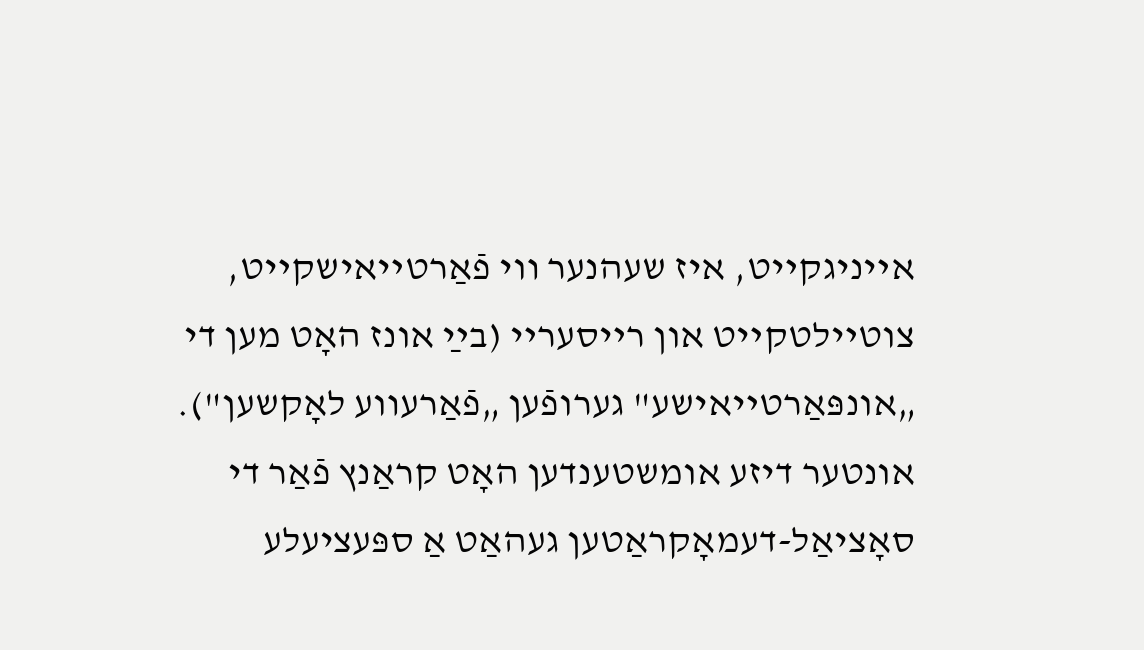אײניגקײט, איז שעהנער װי פֿאַרטײאישקײט, צוטײלטקײט און רײסערײ (בײַ אונז האָט מען די „אונפּאַרטײאישע" גערופֿען „פֿאַרעװע לאָקשען"). אונטער דיזע אומשטענדען האָט קראַנץ פֿאַר די סאָציאַל-דעמאָקראַטען געהאַט אַ ספּעציעלע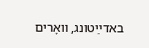באדײַטונג, װאָרים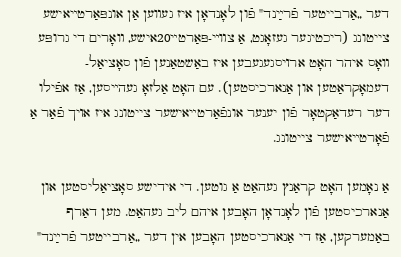דער „אַרבייטער פֿרײַנד" פֿון לאָנדאָן איז געװען אַן אונפּאַרטײאישע צייטונג (ריכטיגער געזאָגט, אַ צװײ-פּאַרטײ20אישע, װאָרים די גרופּע װאָס איהר האָט ארױסגעגעבען איז באַשטאַנען פֿון סאָציאַל-דעמאָקראַטען און אַנארכיסטען). עם האָט אַלזאָ געהײסען, אַז אפֿילו דער רעדאַקטאָר פֿון יענער אונפֿאַרטײאישער צייטונג איז אױך פֿאַר אַ פֿאָרטײאישער צייטונג.

אַ נאָמען האָט קראַנץ געהאַט אַ גוטען. די אידישע סאָציאַליסטען און אַנארכיסטען פֿון לאָנדאָן האָבען איהם ליב געהאַט. מען דאַרף באַמערקען, אַז די אַנארכיסטען האָבען אין דער „אַרבייטער פֿרײַנד"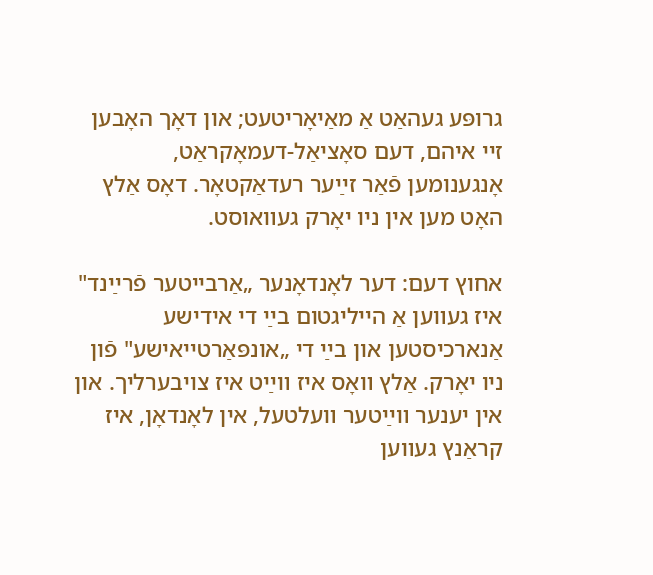גרופּע געהאַט אַ מאַיאָריטעט; און דאָך האָבען זײ איהם, דעם סאָציאַל-דעמאָקראַט, אָנגענומען פֿאַר זײַער רעדאַקטאָר. דאָס אַלץ האָט מען אין ניו יאָרק געװאוסט.

אחוץ דעם: דער לאָנדאָנער „אַרבייטער פֿרײַנד" איז געװען אַ הײליגטום בײַ די אידישע אַנארכיסטען און בײַ די „אונפּאַרטײאישע" פֿון ניו יאָרק. אַלץ װאָס איז װײַט איז צױבערליך. און אין יענער װײַטער װעלטעל, אין לאָנדאָן, איז קראַנץ געװען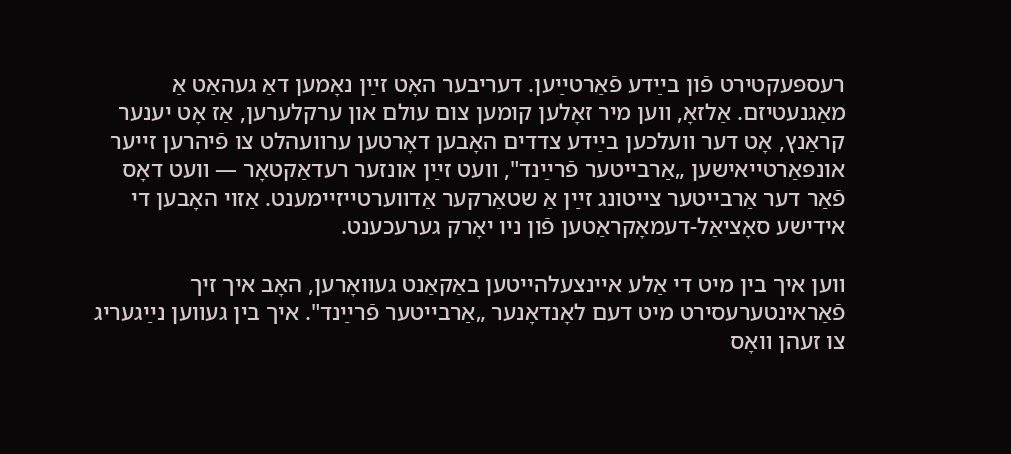רעספּעקטירט פֿון בײַדע פֿאַרטײַען. דעריבער האָט זײַן נאָמען דאַ געהאַט אַ מאַגנעטיזם. אַלזאָ, װען מיר זאָלען קומען צום עולם און ערקלערען, אַז אָט יענער קראַנץ, אָט דער װעלכען בײַדע צדדים האָבען דאָרטען ערװעהלט צו פֿיהרען זײער אונפּאַרטײאישען „אַרבייטער פֿרײַנד", װעט זײַן אונזער רעדאַקטאָר — װעט דאָס פֿאַר דער אַרבייטער צייטונג זײַן אַ שטאַרקער אַדװערטײזײמענט. אַזױ האָבען די אידישע סאָציאַל-דעמאָקראַטען פֿון ניו יאָרק גערעכענט.

װען איך בין מיט די אַלע אײנצעלהײטען באַקאַנט געװאָרען, האָב איך זיך פֿאַראינטערעסירט מיט דעם לאָנדאָנער „אַרבייטער פֿרײַנד". איך בין געװען נײַגעריג צו זעהן װאָס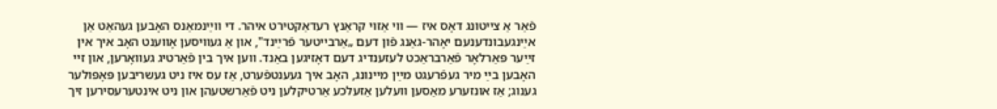פֿאַר אַ צייטונג דאָס איז — װי אַזױ קראַנץ רעדאַקטירט איהר. די װײַנמאַנס האָבען געהאַט אַן אײַנגעבונדענעם יאָהר-גאַנג פֿון דעם „אַרבייטער פֿרײַנד", און אַ געװיסען אָװענט האָב איך אין זײַער פּאַרלאָר פֿאַרבראַכט לעזענדיג דעם דאָזיגען באַנד. װען איך בין פֿאַרטיג געװאָרען, און זײ האָבען בײַ מיר געפֿרעגט מײַן מײנונג, האָב איך געענטפֿערט, אַז עס איז ניט געשריבען פּאָפּולער גענוג; אַז אונזערע מאַסען װעלען אַזעלכע אַרטיקלען ניט פֿאַרשטעהן און ניט אינטערעסירען זיך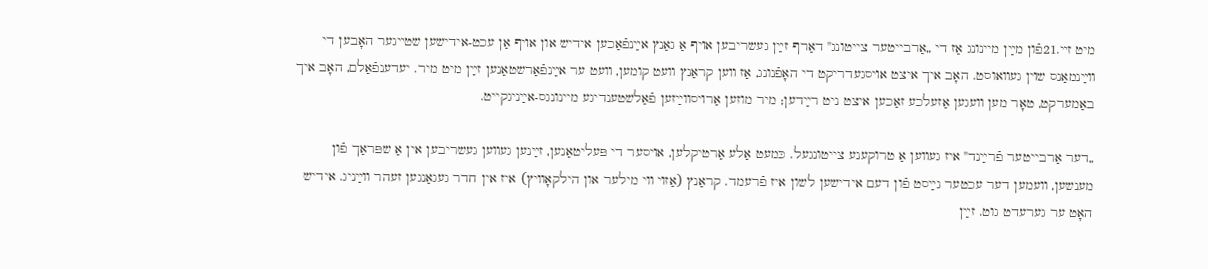מיט זײ.21פֿון מײַן מיינונג אַז די „אַרבייטער צייטונג" דאַרף זײַן געשריבען אױף אַ גאַנץ אײַנפֿאַכען אידיש און אױף אַן עכט-אידישען שטײגער האָבען די װײַנמאַנס שױן געװאוסט. האָב איך איצט אױסגעדריקט די האָפֿנונג, אַז װען קראַנץ װעט קומען, װעט ער אײַנפֿאַרשטאַנען זײַן מיט מיר. יעדענפֿאַלם, האָב איך באַמערקט, טאָר מען װעגען אַזעלכע זאַכען איצט ניט רײַדען; מיר מוזען אַרױסװײַזען פֿאַלשטענדיגע מיינונגס-אײַניגקייט.

„דער אַרבייטער פֿרײַנד" איז געװען אַ טרוקענע צייטונגעל. כּמעט אַלע אַרטיקלען, אױסער די פּעליטאַנען, זײַנען געװען געשריבען אין אַ שפּראַך פֿון מענשען, װעמען דער עכטער גײַסט פֿון דעם אידישען לשון איז פֿרעמד. קראַנץ (אַזױ װי מילער און הילקאָװיץ) איז אין חדר געגאַנגען זעהר װײַניג. אידיש האָט ער גערעדט גוט. זײַן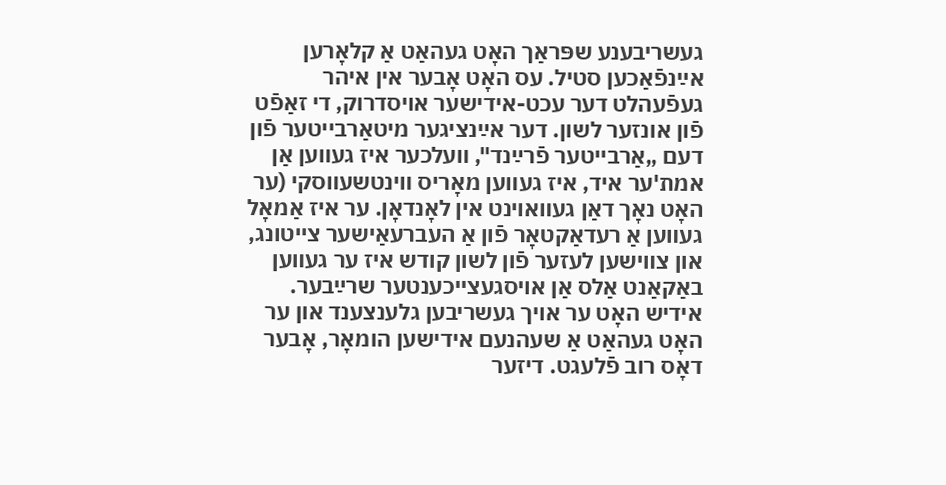געשריבענע שפּראַך האָט געהאַט אַ קלאָרען אײַנפֿאַכען סטיל. עס האָט אָבער אין איהר געפֿעהלט דער עכט-אידישער אױסדרוק, די זאַפֿט פֿון אונזער לשון. דער אײַנציגער מיטאַרבייטער פֿון דעם „אַרבייטער פֿרײַנד", װעלכער איז געװען אַן אמת'ער איד, איז געװען מאָריס װינטשעװסקי (ער האָט נאָך דאַן געװאוינט אין לאָנדאָן. ער איז אַמאָל געװען אַ רעדאַקטאָר פֿון אַ העברעאַישער צייטונג, און צװישען לעזער פֿון לשון קודש איז ער געװען באַקאַנט אַלס אַן אױסגעצייכענטער שרײַבער. אידיש האָט ער אױך געשריבען גלענצענד און ער האָט געהאַט אַ שעהנעם אידישען הומאָר, אָבער דאָס רוב פֿלעגט. דיזער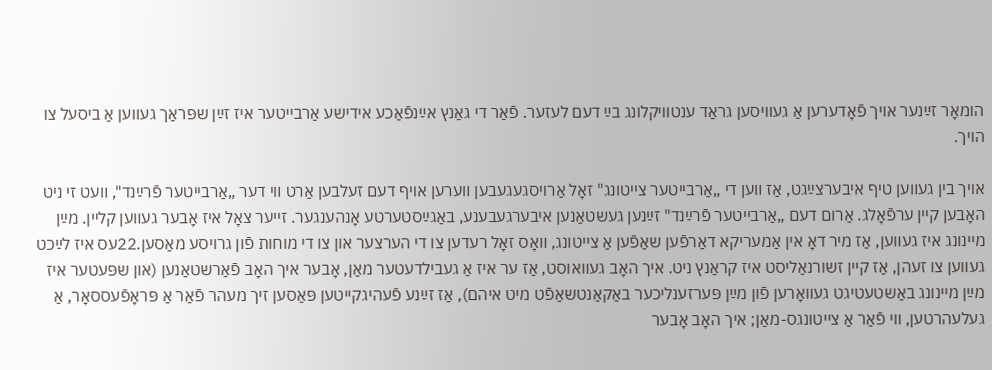הומאָר זײַנער אױך פֿאָדערען אַ געװיסען גראַד ענטװיקלונג בײַ דעם לעזער. פֿאַר די גאַנץ אײַנפֿאַכע אידישע אַרבייטער איז זײַן שפּראַך געװען אַ ביסעל צו הױך.

אױך בין געװען טיף איבערצײַגט, אַז װען די „אַרבייטער צייטונג" זאָל אַרױסגעגעבען װערען אױף דעם זעלבען אַרט װי דער „אַרבייטער פֿרײַנד", װעט זי ניט האָבען קײן ערפֿאָלג. אַרום דעם „אַרבייטער פֿרײַנד" זײַנען געשטאַנען איבערגעבענע, באַגײַסטערטע אָנהענגער. זייער צאָל איז אָבער געװען קלײן. מײַן מיינונג איז געװען, אַז מיר דאָ אין אַמעריקא דאַרפֿען שאַפֿען אַ צייטונג, װאָס זאָל רעדען צו די הערצער און צו די מוחות פֿון גרױסע מאַסען.22עס איז לײַכט געװען צו זעהן, אַז קײן זשורנאַליסט איז קראַנץ ניט. איך האָב געװאוסט, אַז ער איז אַ געבילדעטער מאַן, אָבער איך האָב פֿאַרשטאַנען (און שפּעטער איז מײַן מיינונג באַשטעטיגט געװאָרען פֿון מײַן פּערזענליכער באַקאַנטשאַפֿט מיט איהם), אַז זײַנע פֿעהיגקייטען פּאַסען זיך מעהר פֿאַר אַ פּראָפֿעססאָר, אַ געלעהרטען, װי פֿאַר אַ צייטונגס-מאַן; איך האָב אָבער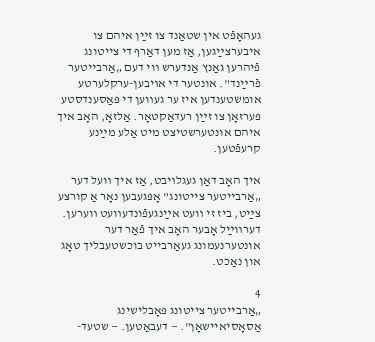געהאָפֿט אין שטאַנד צו זײַן איהם צו איבערצײַגען, אַז מען דאַרף די צייטונג פֿיהרען גאַנץ אַנדערש װי דעם „אַרבייטער פֿרײַנד". אונטער די אױבען-ערקלערטע אומשטענדען איז ער געװען די פּאַסענדסטע פּערזאָן צו זײַן רעדאַקטאָר. אַלזאָ, האָב איך איהם אונטערשטיצט מיט אַלע מײַנע קרעפֿטען.

איך האָב דאַן געגלױבט, אַז איך װעל דער „אַרבייטער צייטונג" אָפּגעבען נאָר אַ קורצע צײַט, ביז זי װעט אײַנגעפֿונדעװעט װערען. דערװײַל אָבער האָב איך פֿאַר דער אונטערנעמונג געאַרבייט בוכשטעבליך טאָג און נאַכט.

4
„אַרבייטער צייטונג פּאָבלישינג אַסאָסיאיישאָן". — דעבאַטען. — שטעד-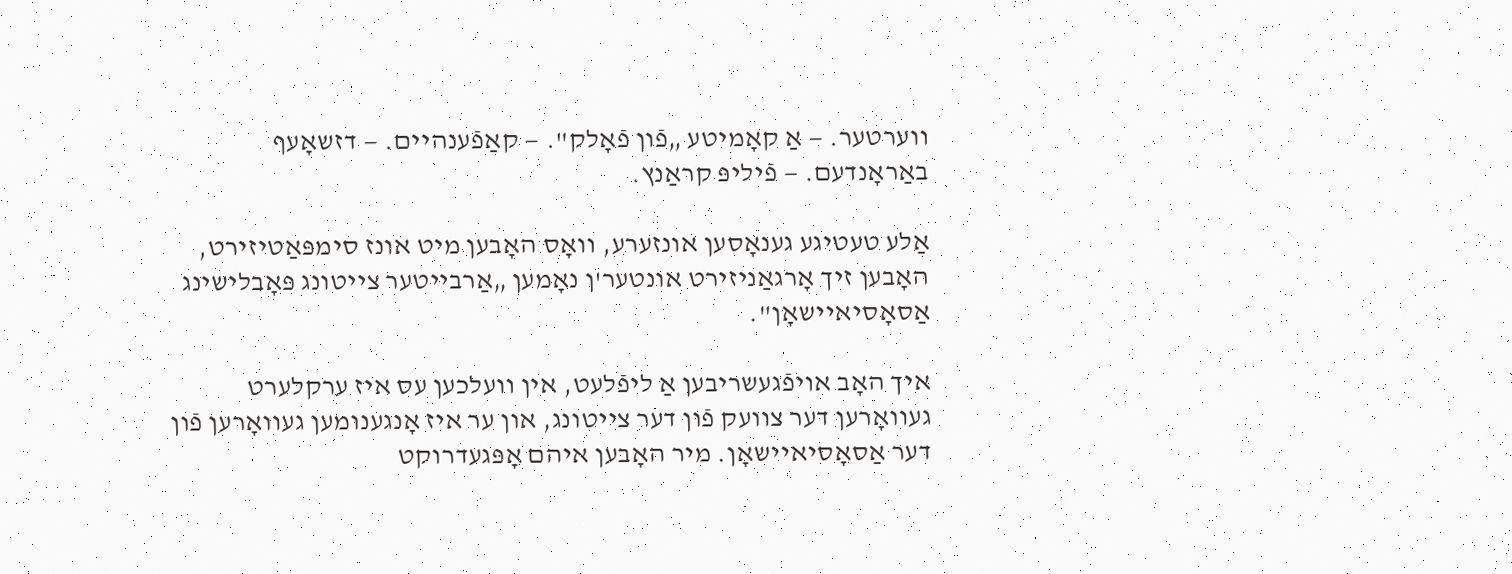װערטער. — אַ קאָמיטע „פֿון פֿאָלק". — קאַפֿענהיים. — דזשאָעף באַראָנדעם. — פֿיליפּ קראַנץ.

אַלע טעטיגע גענאָסען אונזערע, װאָס האָבען מיט אונז סימפּאַטיזירט, האָבען זיך אָרגאַניזירט אונטער'ן נאָמען „אַרבייטער צייטונג פּאָבלישינג אַסאָסיאיישאָן".

איך האָב אױפֿגעשריבען אַ ליפֿלעט, אין װעלכען עס איז ערקלערט געװאָרען דער צװעק פֿון דער צייטונג, און ער איז אָנגענומען געװאָרען פֿון דער אַסאָסיאיישאָן. מיר האָבען איהם אָפּגעדרוקט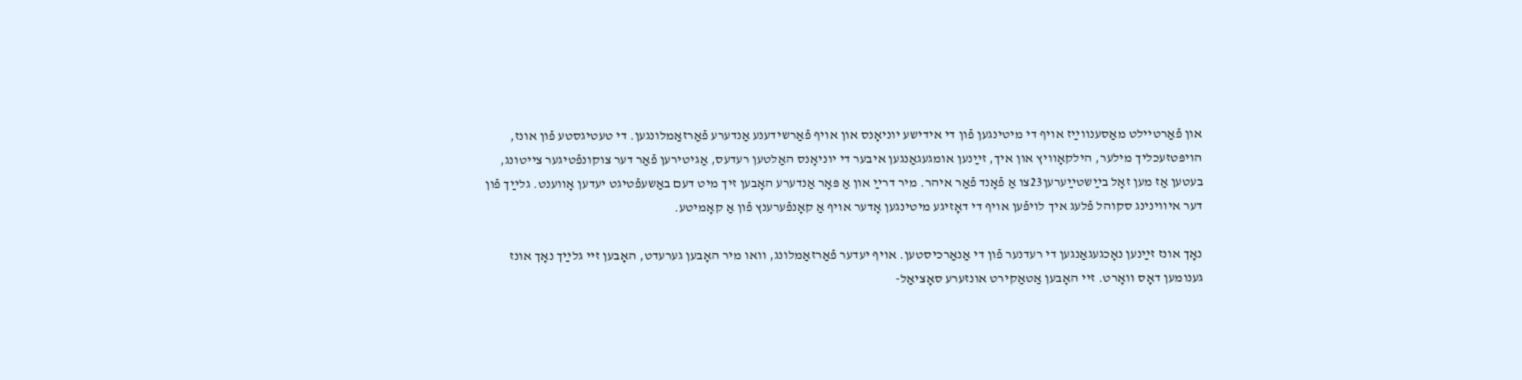און פֿאַרטײלט מאַסענװײַז אױף די מיטינגען פֿון די אידישע יוניאָנס און אױף פֿאַרשידענע אַנדערע פֿאַרזאַמלונגען. די טעטיגסטע פֿון אונז, הױפּטזעכליך מילער, הילקאָװיץ און איך, זײַנען אומגעגאַנגען איבער די יוניאָנס האַלטען רעדעס, אַגיטירען פֿאַר דער צוקונפֿטיגער צייטונג, בעטען אַז מען זאָל בײַשטײַערען23צו אַ פֿאָנד פֿאַר איהר. מיר דרײַ און אַ פּאָר אַנדערע האָבען זיך מיט דעם באַשעפֿטיגט יעדען אָװענט. גלײַך פֿון דער איװינינג סקוהל פֿלעג איך לױפֿען אױף די דאָזיגע מיטינגען אָדער אױף אַ קאָנפֿערענץ פֿון אַ קאָמיטע.

נאָך אונז זײַנען נאָכגעגאַנגען די רעדנער פֿון די אַנאַרכיסטען. אױף יעדער פֿאַרזאַמלונג, װאו מיר האָבען גערעדט, האָבען זיי גלײַך נאָך אונז גענומען דאָס װאָרט. זיי האָבען אַטאַקירט אונזערע סאָציאַל-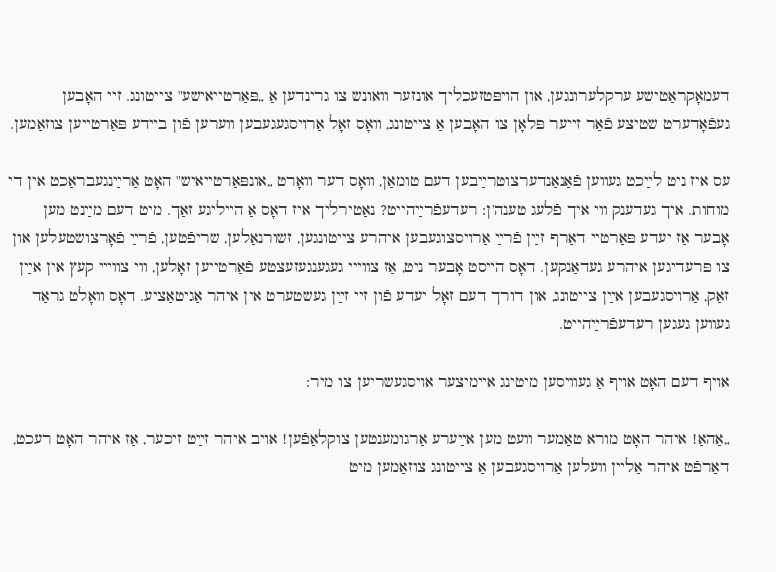דעמאָקראַטישע ערקלערונגען, און הױפּטזעכליך אונזער װאונש צו גרינדען אַ „פּאַרטייאישע" צייטונג. זיי האָבען געפֿאָדערט שטיצע פֿאַר זייער פּלאָן צו האָבען אַ צייטונג, װאָס זאָל אַרױסגעגעבען װערען פֿון בײדע פּאַרטייען צוזאַמען.

עס איז ניט לײַכט געװען פֿאַנאַנדערצוטרײַבען דעם טומאַן, װאָס דער װאָרט „אונפּאַרטייאיש" האָט אַרײַנגעבראַכט אין די מוחות. איך געדענק װי איך פֿלעג טענה'ן: רעדעפֿרײַהייט? נאַטירליך איז דאָס אַ הײליגע זאַך. מיט דעם מײַנט מען אָבער אַז יעדע פּאַרטיי דאַרף זײַן פֿרײַ אַרױסצוגעבען איהרע צייטונגען, זשורנאַלען, שריפֿטען, פֿרײַ פֿאָרצושטעלען און צו פּרעדיגען איהרע געדאַנקען. דאָס הײסט אָבער ניט, אַז צװײי געגענגעזעצטע פֿאַרטייען זאָלען, װי צװײי קעץ אין אײַן זאַק, אַרױסגעבען אײַן צייטונג, און דורך דעם זאָל יעדע פֿון זיי זײַן געשטערט אין איהר אַגיטאַציע. דאָס װאָלט גראַד געװען געגען רעדעפֿרײַהייט.

אױף דעם האָט אױף אַ געװיסען מיטינג אײמיצער אױסגעשריען צו מיר:

„אַהאַ! איהר האָט מורא טאַמער װעט מען אײַערע אַרגומענטען צוקלאַפֿען! אױב איהר זײַט זיכער, אַז איהר האָט רעכט, דאַרפֿט איהר אַלײן װעלען אַרױסגעבען אַ צייטונג צוזאַמען מיט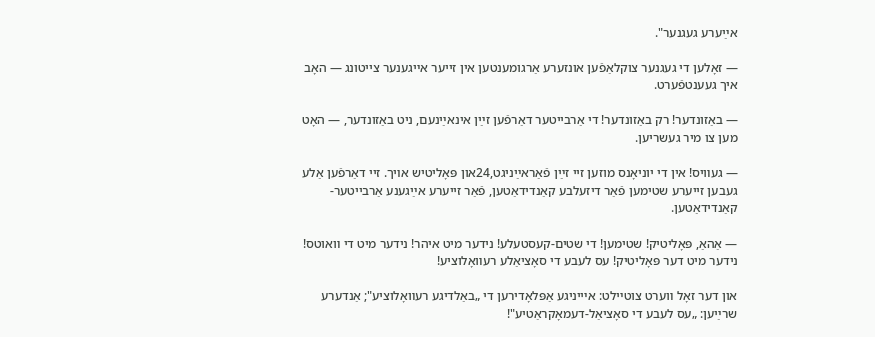אײַערע געגנער".

— זאָלען די געגנער צוקלאַפֿען אונזערע אַרגומענטען אין זייער אײגענער צייטונג — האָב איך געענטפֿערט.

— באַזונדער! רק באַזונדער! די אַרבייטער דאַרפֿען זײַן אינאײַנעם, ניט באַזונדער, — האָט מען צו מיר געשריען.

— געװיס! אין די יוניאָנס מוזען זיי זײַן פֿאַראײַניגט,24און פּאָליטיש אױך. זיי דאַרפֿען אַלע געבען זייערע שטימען פֿאַר דיזעלבע קאַנדידאַטען, פֿאַר זייערע אײַגענע אַרבייטער-קאַנדידאַטען.

— אַהאַ, פּאָליטיק! שטימען! די שטים-קעסטעלע! נידער מיט איהר! נידער מיט די װאוטס! נידער מיט דער פּאָליטיק! עס לעבע די סאָציאַלע רעװאָלוציע!

און דער זאָל װערט צוטײלט: אײיניגע אַפּלאָדירען די „באַלדיגע רעװאָלוציע"; אַנדערע שרײַען: „עס לעבע די סאָציאַל-דעמאָקראַטיע"!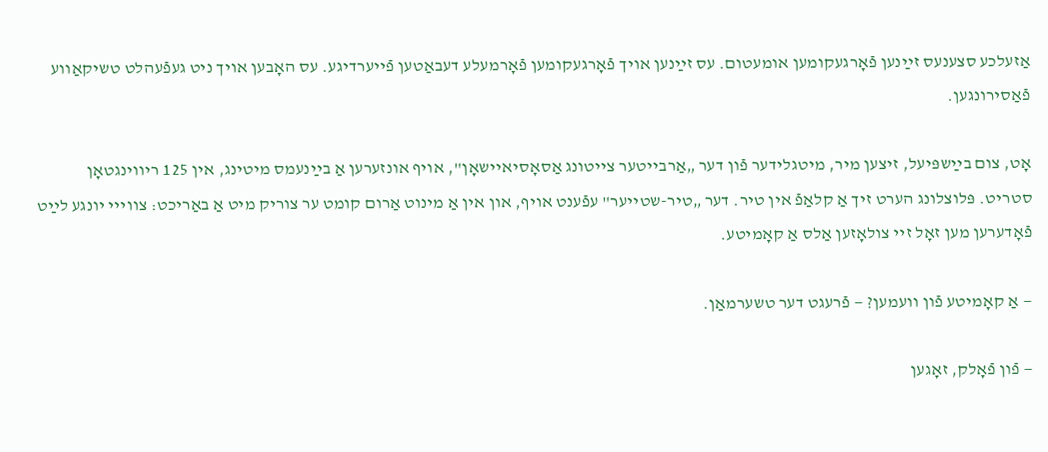אַזעלכע סצענעס זײַנען פֿאָרגעקומען אומעטום. עס זײַנען אױך פֿאָרגעקומען פֿאָרמעלע דעבאַטען פֿײערדיגע. עס האָבען אױך ניט געפֿעהלט טשיקאַװע פֿאַסירונגען.

אָט, צום בײַשפּיעל, זיצען מיר, מיטגלידער פֿון דער „אַרבייטער צייטונג אַסאָסיאיישאָן", אױף אונזערען אַ בײַנעמס מיטינג, אין 125 ריװינגטאָן סטריט. פּלוצלונג הערט זיך אַ קלאַפֿ אין טיר. דער „טיר-שטייער" עפֿענט אױף, און אין אַ מינוט אַרום קומט ער צוריק מיט אַ באַריכט: צװײי יונגע לײַט פֿאָדערען מען זאָל זיי צולאָזען אַלס אַ קאָמיטע.

— אַ קאָמיטע פֿון װעמען? — פֿרעגט דער טשערמאַן.

— פֿון פֿאָלק, זאָגען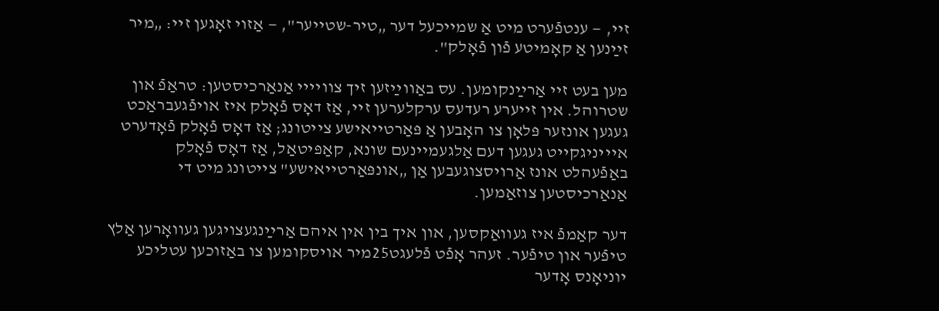זיי, — ענטפֿערט מיט אַ שמייכעל דער „טיר-שטייער", — אַזױ זאָגען זיי: „מיר זײַנען אַ קאָמיטע פֿון פֿאָלק".

מען בעט זיי אַרײַנקומען. עס באַװײַזען זיך צװײיי אַנאַרכיסטען: טראַפֿ און שטרוהל. אין זייערע רעדעס ערקלערען זיי, אַז דאָס פֿאָלק איז אױפֿגעבראַכט געגען אונזער פּלאָן צו האָבען אַ פּאַרטייאישע צייטונג; אַז דאָס פֿאָלק פֿאָדערט אײיניגקייט געגען דעם אַלגעמיינעם שונא, קאַפּיטאַל, אַז דאָס פֿאָלק באַפֿעהלט אונז אַרױסצוגעבען אַן „אונפּאַרטייאישע" צייטונג מיט די אַנאַרכיסטען צוזאַמען.

דער קאַמפֿ איז געװאַקסען, און איך בין אין איהם אַרײַנגעצױגען געװאָרען אַלץ טיפֿער און טיפֿער. זעהר אָפֿט פֿלעגט25מיר אױסקומען צו באַזוכען עטליכע יוניאָנס אָדער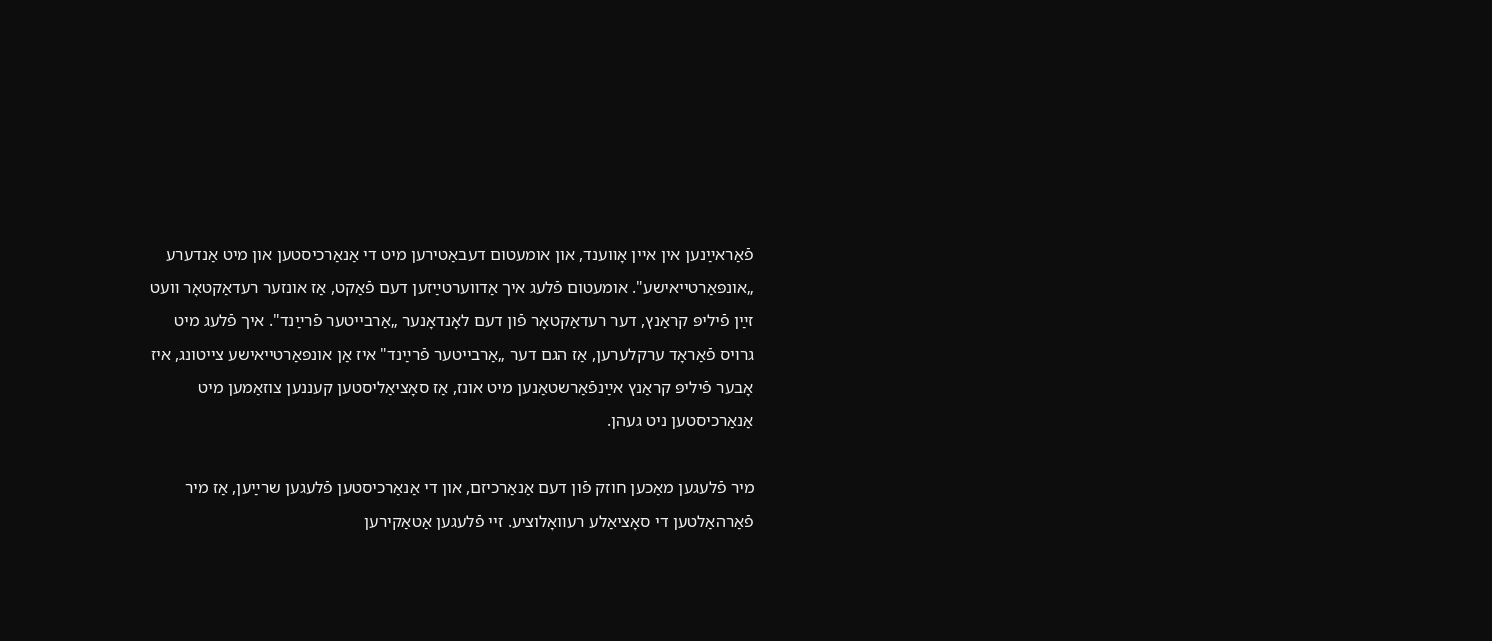פֿאַראײַנען אין אײן אָװענד, און אומעטום דעבאַטירען מיט די אַנאַרכיסטען און מיט אַנדערע „אונפּאַרטייאישע". אומעטום פֿלעג איך אַדװערטײַזען דעם פֿאַקט, אַז אונזער רעדאַקטאָר װעט זײַן פֿיליפּ קראַנץ, דער רעדאַקטאָר פֿון דעם לאָנדאָנער „אַרבייטער פֿרײַנד". איך פֿלעג מיט גרױס פֿאַראָד ערקלערען, אַז הגם דער „אַרבייטער פֿרײַנד" איז אַן אונפּאַרטייאישע צייטונג, איז אָבער פֿיליפּ קראַנץ אײַנפֿאַרשטאַנען מיט אונז, אַז סאָציאַליסטען קעננען צוזאַמען מיט אַנאַרכיסטען ניט געהן.

מיר פֿלעגען מאַכען חוזק פֿון דעם אַנאַרכיזם, און די אַנאַרכיסטען פֿלעגען שרײַען, אַז מיר פֿאַרהאַלטען די סאָציאַלע רעװאָלוציע. זיי פֿלעגען אַטאַקירען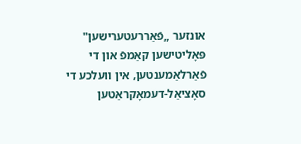אונזער „פֿאַררעטערישען" פּאָליטישען קאַמפֿ און די פֿאַרלאַמענטען, אין װעלכע די סאָציאַל-דעמאָקראַטען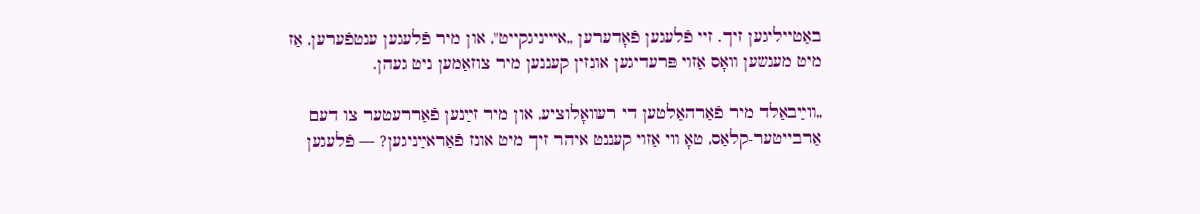באַטייליגען זיך. זיי פֿלעגען פֿאָדערען „אײיניגקייט", און מיר פֿלעגען ענטפֿערען, אַז מיט מענשען װאָס אַזױ פּרעדיגען אונזין קעננען מיר צוזאַמען ניט געהן.

„װײַבאַלד מיר פֿאַרהאַלטען די רעװאָלוציע, און מיר זײַנען פֿאַררעטער צו דעם אַרבייטער-קלאַס, טאָ װי אַזױ קעננט איהר זיך מיט אונז פֿאַראײַניגען? — פֿלעגען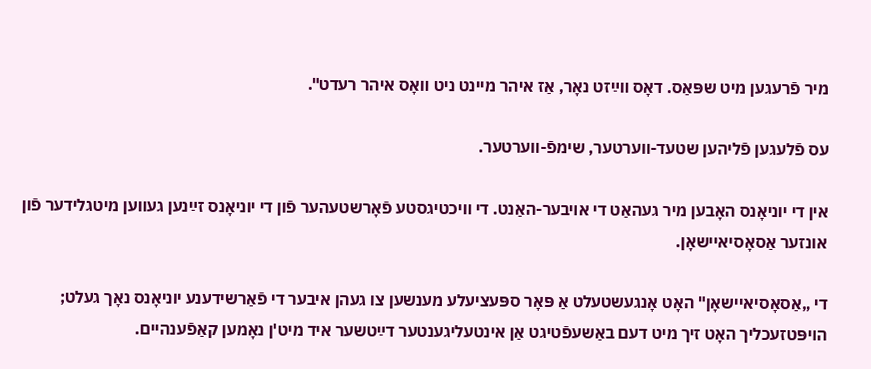מיר פֿרעגען מיט שפּאַס. דאָס װײַזט נאָר, אַז איהר מיינט ניט װאָס איהר רעדט".

עס פֿלעגען פֿליהען שטעד-װערטער, שימפֿ-װערטער.

אין די יוניאָנס האָבען מיר געהאַט די אױבער-האַנט. די װיכטיגסטע פֿאָרשטעהער פֿון די יוניאָנס זײַנען געװען מיטגלידער פֿון אונזער אַסאָסיאיישאָן.

די „אַסאָסיאיישאָן" האָט אָנגעשטעלט אַ פּאָר ספּעציעלע מענשען צו געהן איבער די פֿאַרשידענע יוניאָנס נאָך געלט; הױפּטזעכליך האָט זיך מיט דעם באַשעפֿטיגט אַן אינטעליגענטער דײַטשער איד מיט'ן נאָמען קאַפֿענהיים.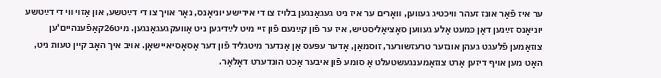ער איז פֿאַר אונז זעהר װיכטיג געװען, װאָרים ער איז ניט געגאַנגען בלױז צו די אידישע יוניאָנס, נאָר אױך צו די דײַטשע, און אַזױ װי די דײַטשע יוניאָנס זײַנען דאַן כּמעט אַלע געװען סאָציאַליסטיש, איז ער פֿון קײַנעם פֿון זיי מיט לײַדיגען ניט אַװעקגעגאַנגען. מיט26קאַפֿענהיים'ען צוזאַמען פֿלעגט געהן אונזער טרעזשורער, זוסמאַן, אָדער עפּעס אַן אַנדער מיטגליד פֿון דער אַסאָסיאיישאָן. אױב איך האָב קײן טעות ניט, האָט מען אױף דיזען אַרט צוזאַמענגעשטעלט אַ סומע פֿון איבער אַכט הונדערט דאָלאַר.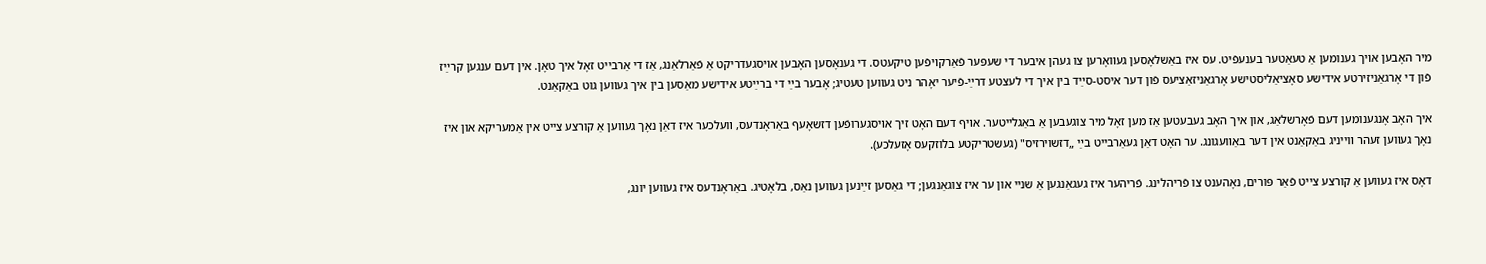מיר האָבען אױך גענומען אַ טעאַטער בענעפֿיט. עס איז באַשלאָסען געװאָרען צו געהן איבער די שעפּער פֿאַרקױפֿען טיקעטס. די גענאָסען האָבען אױסגעדריקט אַ פֿאַרלאַנג, אַז די אַרבייט זאָל איך טאָן. אין דעם ענגען קרײַז פֿון די אָרגאַניזירטע אידישע סאָציאַליסטישע אָרגאַניזאַציעס פֿון דער איסט-סײַד בין איך די לעצטע דרײַ-פֿיער יאָהר ניט געװען טעטיג; אָבער בײַ די ברײַטע אידישע מאַסען בין איך געװען גוט באַקאַנט.

איך האָב אָנגענומען דעם פֿאָרשלאַג, און איך האָב געבעטען אַז מען זאָל מיר צוגעבען אַ באַגלייטער. אױף דעם האָט זיך אױסגערופֿען דזשאָעף באַראָנדעס, װעלכער איז דאַן נאָך געװען אַ קורצע צייט אין אַמעריקא און איז נאָך געװען זעהר װייניג באַקאַנט אין דער באַװעגונג. ער האָט דאַן געאַרבייט בײַ „דזשוירזיס" (געשטריקטע בלוזקעס אָזעלכע).

דאָס איז געװען אַ קורצע צייט פֿאַר פּורים, נאָהענט צו פֿריהלינג. פֿריהער איז געגאַנגען אַ שניי און ער איז צוגאַנגען; די גאַסען זײַנען געװען נאַס, בלאָטיג. באַראָנדעס איז געװען יונג,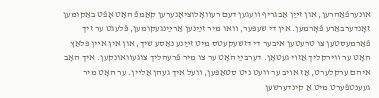אונערפֿאַהרען, און זײַן אַבגריף װעגען דעם רעװאָלוציאָנערען קאַמפֿ האָט אָפֿט באַקומען זאָנדערבאַרע פֿאָרמען. אין די שעפּער, װאו מיר זײַנען אַרײַנגעקומען, פֿלעגט ער זיך פֿאַרמעסטען צו טרעטען איבער די דזשעקעטס מיט זײַנע נאַסע שיך, און אין אײן פּלאַץ האָט ער װירקליך אַזױ געטאָן. דערבײַ האָט ער צו מיר פֿרעהליך צוגעװאונקען. איך האָב איהם ערקלערט, אַז אױב ער װעט ניט סטאַפּען, װעל איך געהן אַלײן. ער האָט מיר געענטפֿערט מיט אַ קינדערשען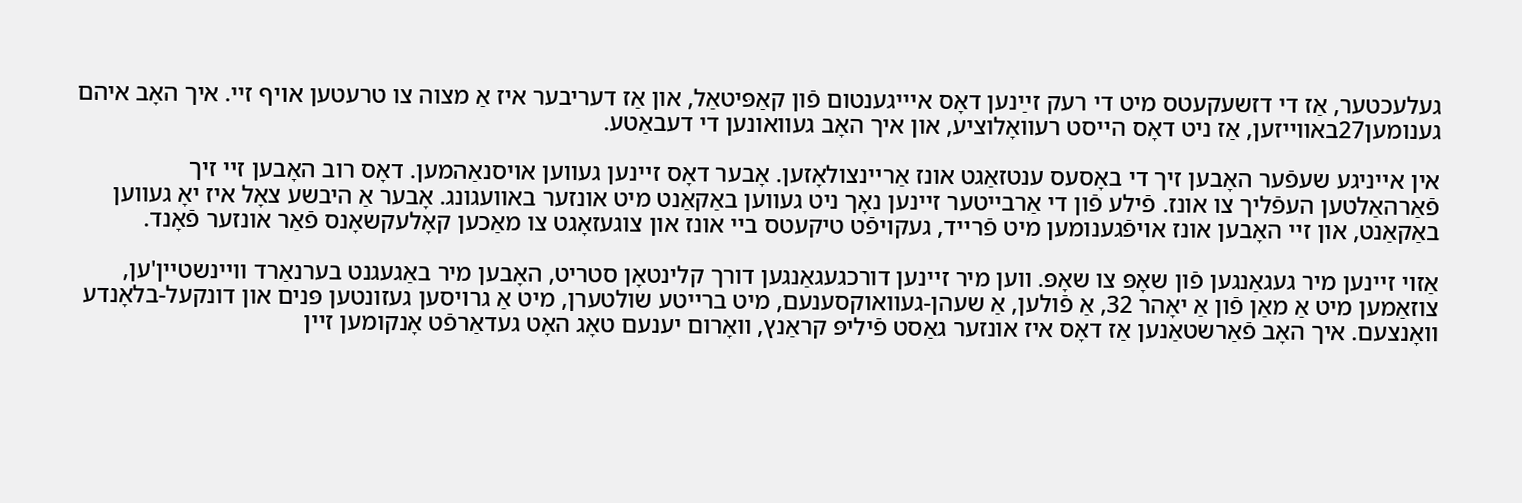געלעכטער, אַז די דזשעקעטס מיט די רעק זײַנען דאָס אײיגענטום פֿון קאַפּיטאַל, און אַז דעריבער איז אַ מצוה צו טרעטען אױף זיי. איך האָב איהם גענומען27באװײזען, אַז ניט דאָס הײסט רעװאָלוציע, און איך האָב געװאונען די דעבאַטע.

אין אײניגע שעפֿער האָבען זיך די באָסעס ענטזאַגט אונז אַרײנצולאָזען. אָבער דאָס זײנען געװען אױסנאַהמען. דאָס רוב האָבען זײ זיך פֿאַרהאַלטען העפֿליך צו אונז. פֿילע פֿון די אַרבייטער זײנען נאָך ניט געװען באַקאַנט מיט אונזער באװעגונג. אָבער אַ היבשע צאָל איז יאָ געװען באַקאַנט, און זײ האָבען אונז אױפֿגענומען מיט פֿרײד, געקױפֿט טיקעטס בײ אונז און צוגעזאָגט צו מאַכען קאָלעקשאָנס פֿאַר אונזער פֿאָנד.

אַזױ זײנען מיר געגאַנגען פֿון שאָפּ צו שאָפּ. װען מיר זײנען דורכגעגאַנגען דורך קלינטאָן סטריט, האָבען מיר באַגעגנט בערנאַרד װײנשטײן'ען, צוזאַמען מיט אַ מאַן פֿון אַ יאָהר 32, אַ פֿולען, אַ שעהן-געװאוקסענעם, מיט ברײטע שולטערן, מיט אַ גרױסען געזונטען פּנים און דונקעל-בלאָנדע װאָנצעם. איך האָב פֿאַרשטאַנען אַז דאָס איז אונזער גאַסט פֿיליפּ קראַנץ, װאָרום יענעם טאָג האָט געדאַרפֿט אָנקומען זײן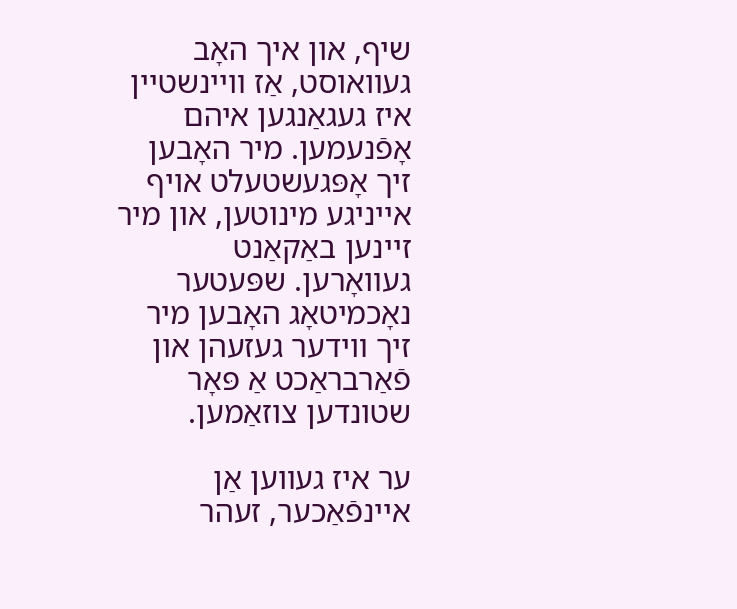שיף, און איך האָב געװאוסט, אַז װײנשטײן איז געגאַנגען איהם אָפֿנעמען. מיר האָבען זיך אָפּגעשטעלט אױף אײניגע מינוטען, און מיר זײנען באַקאַנט געװאָרען. שפּעטער נאָכמיטאָג האָבען מיר זיך װידער געזעהן און פֿאַרבראַכט אַ פּאָר שטונדען צוזאַמען.

ער איז געװען אַן אײנפֿאַכער, זעהר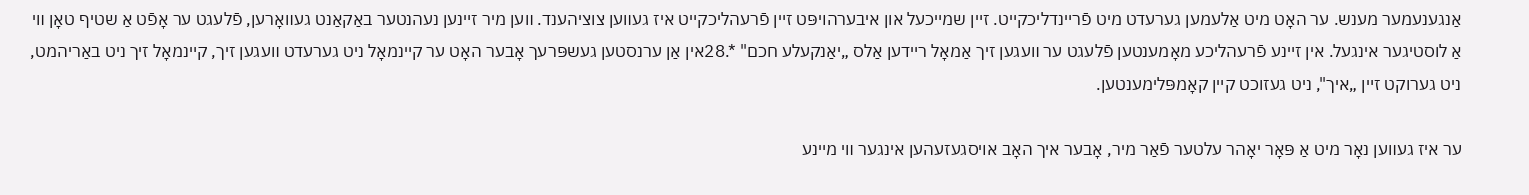אַנגענעמער מענש. ער האָט מיט אַלעמען גערעדט מיט פֿרײנדליכקײט. זײן שמײכעל און איבערהױפּט זײן פֿרעהליכקײט איז געװען צוציהענד. װען מיר זײנען נעהנטער באַקאַנט געװאָרען, פֿלעגט ער אָפֿט אַ שטיף טאָן װי אַ לוסטיגער אינגעל. אין זײנע פֿרעהליכע מאָמענטען פֿלעגט ער װעגען זיך אַמאָל רײדען אַלס „יאַנקעלע חכם" *.28אין אַן ערנסטען געשפּרעך אָבער האָט ער קײנמאָל ניט גערעדט װעגען זיך, קײנמאָל זיך ניט באַריהמט, ניט גערוקט זײן „איך", ניט געזוכט קײן קאָמפּלימענטען.

ער איז געװען נאָר מיט אַ פּאָר יאָהר עלטער פֿאַר מיר, אָבער איך האָב אױסגעזעהען אינגער װי מײנע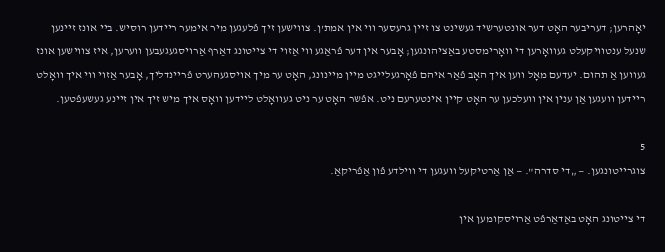יאָהרען; דעריבער האָט דער אונטערשיד געשינט צו זײן גרעסער װי אין אמת'ן. צװישען זיך פֿלעגען מיר אימער רײדען רוסיש. בײ אונז זײנען שנעל ענטװיקעלט געװאָרען די װאָרימסטע באַציהונגען; אָבער אין דער פֿראַגע װי אַזױ די צייטונג דאַרף אַרױסגעגעבען װערען, איז צװישען אונז געװען אַ תהום. יעדעם מאָל װען איך האָב פֿאַר איהם פֿאָרגעלײגט מײן מײנונג, האָט ער מיך אױסגעהערט פֿרײנדליך, אָבער אַזױ װי איך װאָלט רײדען װעגען אַן ענין אין װעלכען ער האָט קײן אינטערעם ניט. אפֿשר האָט ער ניט געװאָלט לײדען װאָס איך מיש זיך אין זײנע געשעפֿטען.

5
צוגרײטונגען. — „די סדרה". — אַן אַרטיקעל װעגען די װילדע פֿון אַפֿריקאַ.

די צייטונג האָט באַדאַרפֿט אַרױסקומען אין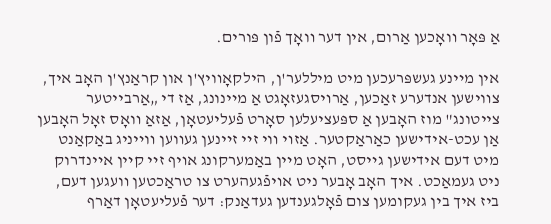אַ פּאָר װאָכען אַרום, אין דער װאָך פֿון פּורים.

אין מײנע געשפּרעכען מיט מיללער'ן, הילקאָװיץ'ן און קראַנץ'ן האָב איך, צװישען אנדערע זאַכען, אַרױסגעזאָגט אַ מײנונג, אַז די „אַרבייטער צייטונג" מוז האָבען אַ ספּעציעלען סאָרט פֿעליעטאָן, אַזאַ װאָס זאָל האָבען אַן עכט-אידישען כאַראַקטער. אַזױ װי זײ זײנען געװען װײניג באַקאַנט מיט דעם אידישען גײסט, האָט מײן באַמערקונג אױף זײ קײן אײנדרוק ניט געמאַכט. איך האָב אָבער ניט אױפֿגעהערט צו טראַכטען װעגען דעם, ביז איך בין געקומען צום פֿאָלגענדען געדאַנק: דער פֿעליעטאָן דאַרף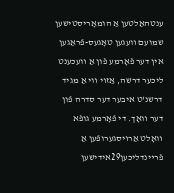ענטהאַלטען אַ הומאָריסטישען שמועם װעגען טאָגעס-פֿראַגען אין דער פֿאָרמע פֿון אַ װעכענט ליכער דרשה, אַזױ װי אַ מגיד דרשנ'ט איבער דער סדרה פֿון דער װאָך. די פֿאָרמע גופֿא װאָלט אַרױסגערופֿען אַ פֿרײנדליכען29אידישען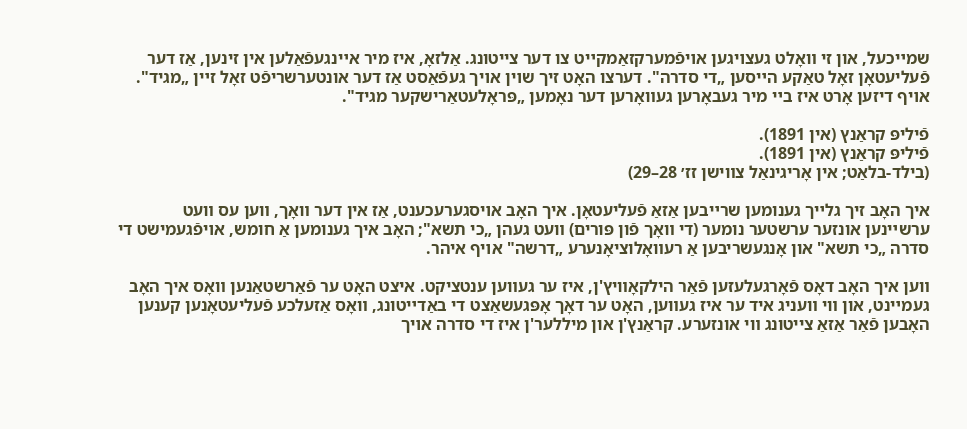שמײכעל, און זי װאָלט געצױגען אױפֿמערקזאַמקײט צו דער צייטונג. אַלזאָ, איז מיר אײנגעפֿאַלען אין זינען, אַז דער פֿעליעטאָן זאָל טאַקע הײסען „די סדרה". דערצו האָט זיך שױן אױך געפֿאַסט אַז דער אונטערשריפֿט זאָל זײן „מגיד". אױף דיזען אָרט איז בײ מיר געבאָרען געװאָרען דער נאָמען „פּראָלעטאַרישקער מגיד".

פֿיליפּ קראַנץ (אין 1891).
פֿיליפּ קראַנץ (אין 1891).
(בילד-בלאַט; אין אָריגינאַל צװישן זז׳ 28–29)

איך האָב זיך גלײך גענומען שרײבען אַזאַ פֿעליעטאָן. איך האָב אױסגערעכענט, אַז אין דער װאָך, װען עס װעט ערשײנען אונזער ערשטער נומער (די װאָך פֿון פּורים) װעט געהן „כי תשא"; האָב איך גענומען אַ חומש, אױפֿגעמישט די סדרה „כי תשא" און אָנגעשריבען אַ רעװאָלוציאָנערע „דרשה" אױף איהר.

װען איך האָב דאָס פֿאָרגעלעזען פֿאַר הילקאָװיץ'ן, איז ער געװען ענטציקט. איצט האָט ער פֿאַרשטאַנען װאָס איך האָב געמײנט, און װי װעניג איד ער איז געװען, האָט ער דאָך אָפּגעשאַצט די באַדײטונג, װאָס אַזעלכע פֿעליעטאָנען קענען האָבען פֿאַר אַזאַ צייטונג װי אונזערע. קראַנץ'ן און מיללער'ן איז די סדרה אױך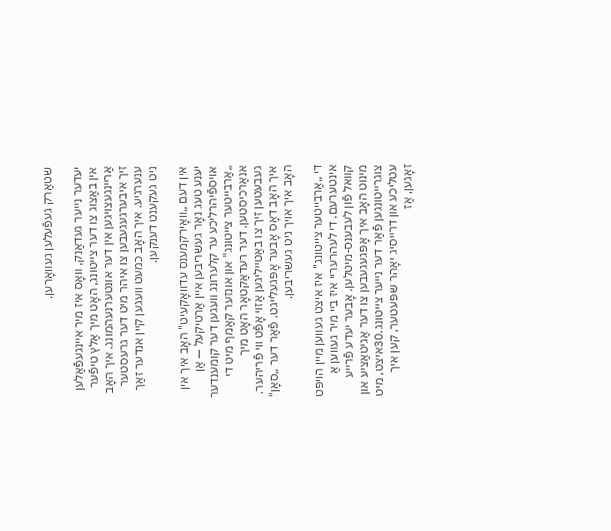שטאַרק געפֿעלען געװאָרען.

יעדער נײער געדאַנק, װאָס איז מיר אײנגעפֿאַלען אין באַצוג צו דער צייטונג, האָט מיך אַלץ טיפֿער אַרײנגעצױגען אין דער אונטערנעהמונג. איך האָב זיך איבערגעגעבען צו איהר מיט דער גרעסטער ענערגיע. איך האָב כמעט װעגען קײן אנדער זאַך ניט געקענט דענקען.

אין דעם „װאָירקמענס עדװאָקעיט" האָב איך אין יענע טעג נאָר געשריבען אײן אַרטיקעל — אַן אױספֿיהרליכע ער קלערונג װעגען דער קומענדער „אַרבייטער צייטונג" און אונזער קאַמף מיט די אנאַרכיסטען. דער רעדאַקטאָר האָט מיך געבעטען זיך צו באַטײליגען אַזױ אָפֿט װי פֿריהער. איך האָב דאָס אָבער אָפּגעלײגט. פֿאַר דער „סאָן" האָב איך אױך ניט געשריבען.

די „אַרבייטער צייטונג" איז איצט געװען מײן הױפּט אינטערעם. די לעהרעריי איז בײ מיר געװען אַ קװאל פֿון לעבענס-מיטלען. אָבער יעדע פֿרײע מינוט האָב איך אָפּגעגעבען צו דער אַגיטאַציע און צוגרײטונגען פֿאַר דער נײער צייטונג.30איצט, מיט עטליכע און דרײסיג יאָהר שפּעטער, קען איך זאָגען, אַז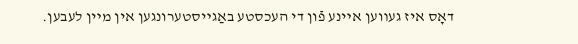דאָס איז געװען אײנע פֿון די העכסטע באַגײסטערונגען אין מײן לעבען.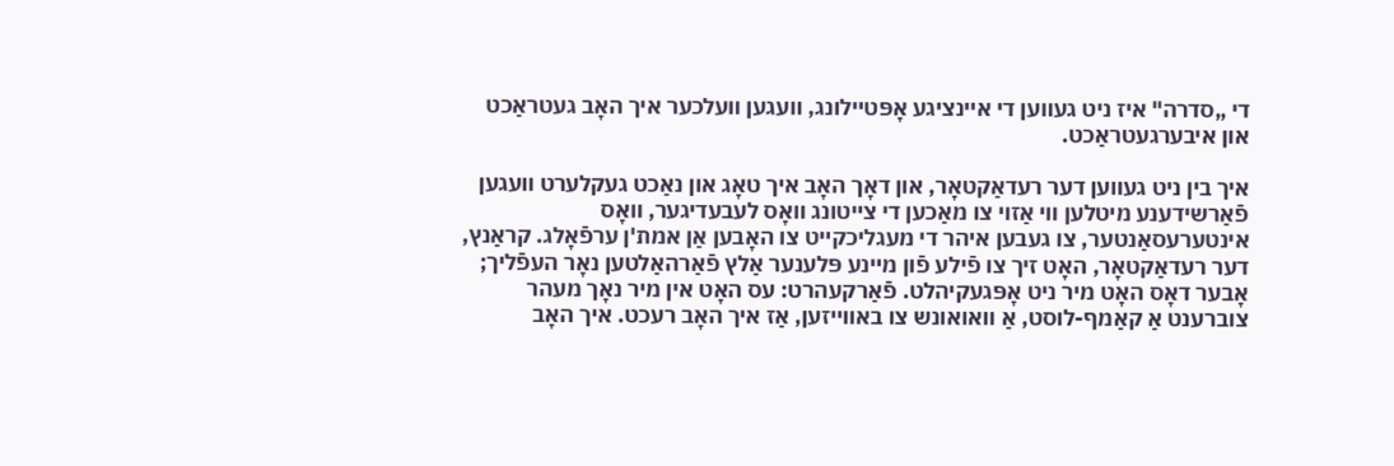די „סדרה" איז ניט געװען די אײנציגע אָפּטײלונג, װעגען װעלכער איך האָב געטראַכט און איבערגעטראַכט.

איך בין ניט געװען דער רעדאַקטאָר, און דאָך האָב איך טאָג און נאַכט געקלערט װעגען פֿאַרשידענע מיטלען װי אַזױ צו מאַכען די צייטונג װאָס לעבעדיגער, װאָס אינטערעסאַנטער, צו געבען איהר די מעגליכקײט צו האָבען אַן אמת'ן ערפֿאָלג. קראַנץ, דער רעדאַקטאָר, האָט זיך צו פֿילע פֿון מײנע פּלענער אַלץ פֿאַרהאַלטען נאָר העפֿליך; אָבער דאָס האָט מיר ניט אָפּגעקיהלט. פֿאַרקעהרט: עס האָט אין מיר נאָך מעהר צוברענט אַ קאַמף-לוסט, אַ װאואונש צו באװײזען, אַז איך האָב רעכט. איך האָב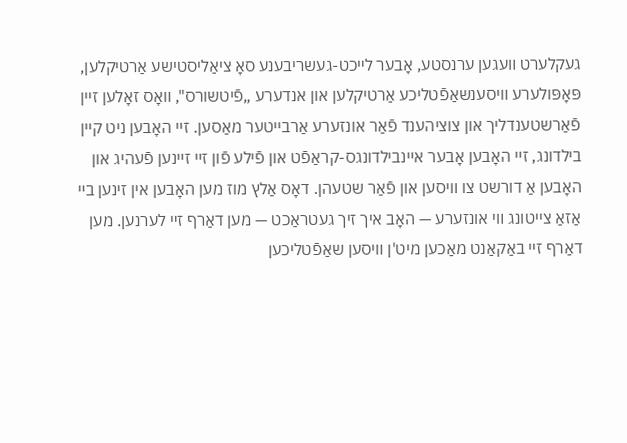געקלערט װעגען ערנסטע, אָבער לײכט-געשריבענע סאָ ציאַליסטישע אַרטיקלען, פּאָפּולערע װיסענשאַפֿטליכע אַרטיקלען און אנדערע „פֿיטשורס", װאָס זאָלען זײן פֿאַרשטענדליך און צוציהענד פֿאַר אונזערע אַרבייטער מאַסען. זײ האָבען ניט קײן בילדונג, זײ האָבען אָבער אײנבילדונגס-קראַפֿט און פֿילע פֿון זײ זײנען פֿעהיג און האָבען אַ דורשט צו װיסען און פֿאַר שטעהן. דאָס אַלץ מוז מען האָבען אין זינען בײ אַזאַ צייטונג װי אונזערע — האָב איך זיך געטראַכט — מען דאַרף זײ לערנען. מען דאַרף זײ באַקאַנט מאַכען מיט'ן װיסען שאַפֿטליכען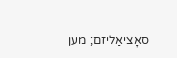סאָציאַליזם; מען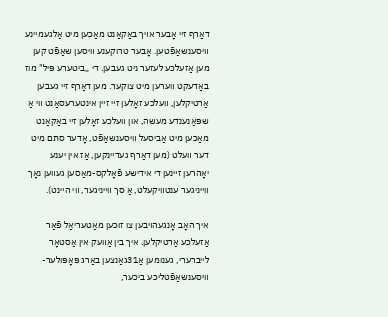דאַרף זײ אָבער אױך באַקאַנט מאַכען מיט אַלגעמײנע װיסענשאַפֿטען. אָבער טרוקענע װיסען שאַפֿט קען מען אַזעלכע לעזער ניט געבען. די „ביטערע פּיל" מוז באַדעקט װערען מיט צוקער. מען דאַרף זײ געבען אַרטיקלען, װעלכע זאָלען זײ זײן אינטערעסאַנט װי אַ שפּאַנענדע מעשה, און װעלכע זאָלען זײ באַקאַנט מאַכען מיט אַביסעל װיסענשאַפֿט, אָדער סתם מיט דער װעלט (מען דאַרף געדײנקען, אַז אין יענע יאָהרען זײנען די אידישע פֿאָלקס-מאַסען געװען נאָך װײניגער ענטװיקעלט, אַ סך װײניגער, װי הײנט).

איך האָב אָנגעהױבען צו זוכען מאַטעריאַל פֿאַר אַזעלכע אַרטיקלען. איך בין אַװעק אין אַסטאָר לײברערי, גענומען אַ31גאַנצען באַרג פּאָפּולער-װיסענשאַפֿטליכע ביכער,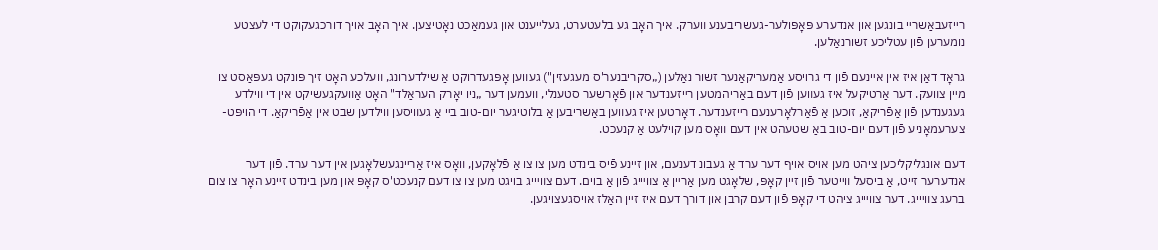רײזעבאַשרײ בונגען און אנדערע פּאָפּולער-געשריבענע װערק. איך האָב גע בלעטערט, געלײענט און געמאַכט נאָטיצען. איך האָב אױך דורכגעקוקט די לעצטע נומערען פֿון עטליכע זשורנאַלען.

גראָד דאַן איז אין אײנעם פֿון די גרױסע אַמעריקאַנער זשור נאַלען („סקריבנער'ס מעגעזין") געװען אָפּגעדרוקט אַ שילדערונג, װעלכע האָט זיך פּונקט געפּאַסט צו מײן צװעק. דער אַרטיקעל איז געװען פֿון דעם באַריהמטען רײזענדער און פֿאָרשער סטענלי, װעמען דער „ניו יאָרק העראַלד" האָט אַװעקגעשיקט אין די װילדע געגענדען פֿון אַפֿריקאַ, זוכען אַ פֿאַרלאָרענעם רײזענדער. דאָרטען איז געװען באַשריבען אַ בלוטיגער יום-טוב בײ אַ געװיסען װילדען שבט אין אַפֿריקאַ. די הױפּט-צערעמאָניע פֿון דעם יום-טוב באַ שטעהט אין דעם װאָס מען קױלעט אַ קנעכט.

דעם אונגליקליכען ציהט מען אױס אױף דער ערד אַ געבונ דענעם, און זײנע פֿיס בינדט מען צו צו אַ פֿלאָקען, װאָס איז אַרײנגעשלאָגען אין דער ערד. פֿון דער אנדערער זײט, אַ ביסעל װײטער פֿון זײן קאָפּ, שלאָגט מען אַרײן אַ צװײיג פֿון אַ בױם. דעם צװײיג בױגט מען צו צו דעם קנעכט'ס קאָפּ און מען בינדט זײנע האָר צו צום ברעג צװײיג. דער צװײיג ציהט די קאָפּ פֿון דעם קרבן און דורך דעם איז זײן האַלז אױסגעצױגען.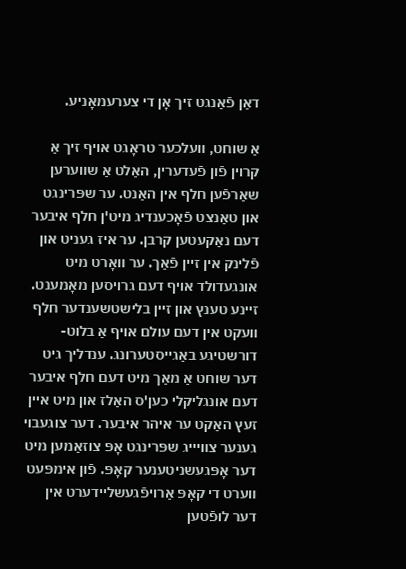דאַן פֿאַנגט זיך אָן די צערעמאָניע.

אַ שוחט, װעלכער טראָגט אױף זיך אַ קרױן פֿון פֿעדערין, האַלט אַ שװערען שאַרפֿען חלף אין האַנט. ער שפּרינגט און טאַנצט פֿאָכענדיג מיט'ן חלף איבער דעם נאַקעטען קרבן. ער איז געניט און פֿלינק אין זײן פֿאַך. ער װאָרט מיט אונגעדולד אױף דעם גרױסען מאָמענט. זײנע טענץ און זײן בלישטשענדער חלף װעקט אין דעם עולם אױף אַ בלוט-דורשטיגע באַגײסטערונג. ענדליך גיט דער שוחט אַ מאַך מיט דעם חלף איבער דעם אונגליקלי כען'ס האַלז און מיט אײן זעץ האַקט ער איהר איבער. דער צוגעבױ גענער צװײיג שפּרינגט אָפּ צוזאַמען מיט דער אָפּגעשניטענער קאָפּ. פֿון אימפּעט װערט די קאָפּ אַרױפֿגעשלײדערט אין דער לופֿטען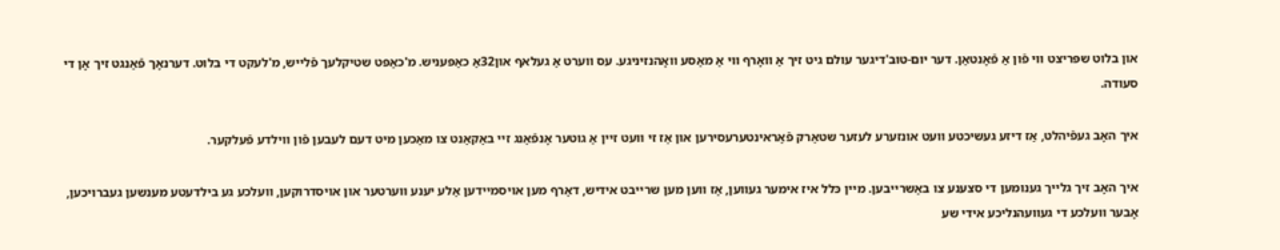און בלוט שפּריצט װי פֿון אַ פֿאָנטאַן. דער יום-טוב'דיגער עולם גיט זיך אַ װאָרף װי אַ מאַסע װאָהנזיניגע. עס װערט אַ געלאף און32אַ כאַפּעניש. מ'כאַפּט שטיקלעך פֿלײש, מ'לעקט די בלוט. דערנאָך פֿאַנגט זיך אָן די סעודה.

איך האָב געפֿיהלט, אַז דיזע געשיכטע װעט אונזערע לעזער שטאַרק פֿאַראינטערעסירען און אַז זי װעט זײן אַ גוטער אָנפֿאַנג זײ באַקאַנט צו מאַכען מיט דעם לעבען פֿון װילדע פֿעלקער.

איך האָב זיך גלײך גענומען די סצענע צו באַשרײבען. מײן כּלל איז אימער געװען, אַז װען מען שרײבט אידיש, דאַרף מען אױסמײדען אַלע יענע װערטער און אױסדרוקען, װעלכע גע בילדעטע מענשען געברױכען, אָבער װעלכע די געװעהנליכע אידי שע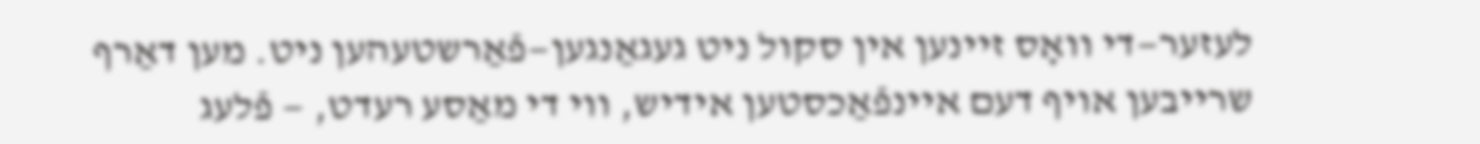לעזער—די װאָס זײנען אין סקול ניט געגאַנגען—פֿאַרשטעהען ניט. מען דאַרף שרײבען אױף דעם אײנפֿאַכסטען אידיש, װי די מאַסע רעדט, — פֿלעג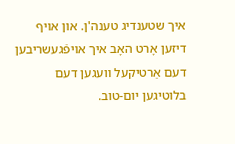איך שטענדיג טענה'ן. און אױף דיזען אָרט האָב איך אױפֿגעשריבען דעם אַרטיקעל װעגען דעם בלוטיגען יום-טוב.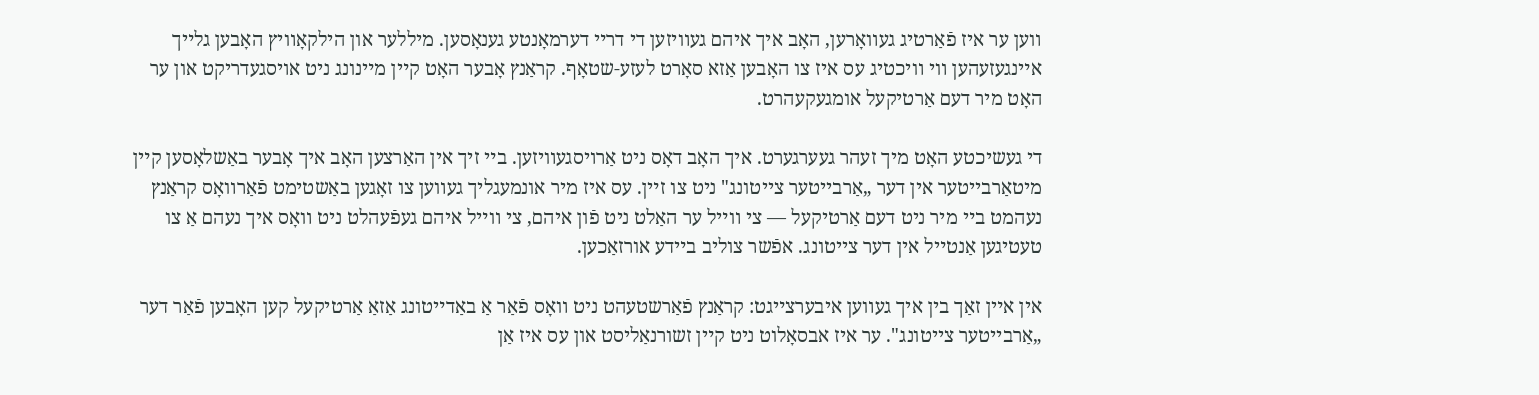װען ער איז פֿאַרטיג געװאָרען, האָב איך איהם געװיזען די דרײ דערמאָנטע גענאָסען. מיללער און הילקאָװיץ האָבען גלײך אײנגעזעהען װי װיכטיג עס איז צו האָבען אַזא סאָרט לעזע-שטאָף. קראַנץ אָבער האָט קײן מײנונג ניט אױסגעדריקט און ער האָט מיר דעם אַרטיקעל אומגעקעהרט.

די געשיכטע האָט מיך זעהר געערגערט. איך האָב דאָס ניט אַרױסגעװיזען. בײ זיך אין האַרצען האָב איך אָבער באַשלאָסען קײן מיטאַרבייטער אין דער „אַרבייטער צייטונג" ניט צו זײן. עס איז מיר אונמעגליך געװען צו זאָגען באַשטימט פֿאַרװאָס קראַנץ נעהמט בײ מיר ניט דעם אַרטיקעל — צי װײל ער האַלט ניט פֿון איהם, צי װײל איהם געפֿעהלט ניט װאָס איך נעהם אַ צו טעטיגען אַנטײל אין דער צייטונג. אפֿשר צוליב בײדע אורזאַכען.

אין אײן זאַך בין איך געװען איבערצײגט: קראַנץ פֿאַרשטעהט ניט װאָס פֿאַר אַ באַדײטונג אַזאַ אַרטיקעל קען האָבען פֿאַר דער „אַרבייטער צייטונג". ער איז אבסאָלוט ניט קײן זשורנאַליסט און עס איז אַן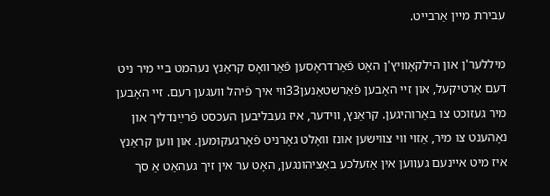עבירת מײן אַרבײט.

מיללער'ן און הילקאָװיץ'ן האָט פֿאַרדראָסען פֿאַרװאָס קראַנץ נעהמט בײ מיר ניט דעם אַרטיקעל, און זײ האָבען פֿאַרשטאַנען33װי איך פֿיהל װעגען רעם. זײ האָבען מיר געזוכט צו באַרוהיגען. קראַנץ, װידער, איז געבליבען העכסט פֿרײַנדליך און נאָהענט צו מיר, אַזױ װי צװישען אונז װאָלט גאָרניט פֿאָרגעקומען. און װען קראַנץ איז מיט אײנעם געװען אין אַזעלכע באַציהונגען, האָט ער אין זיך געהאַט אַ סך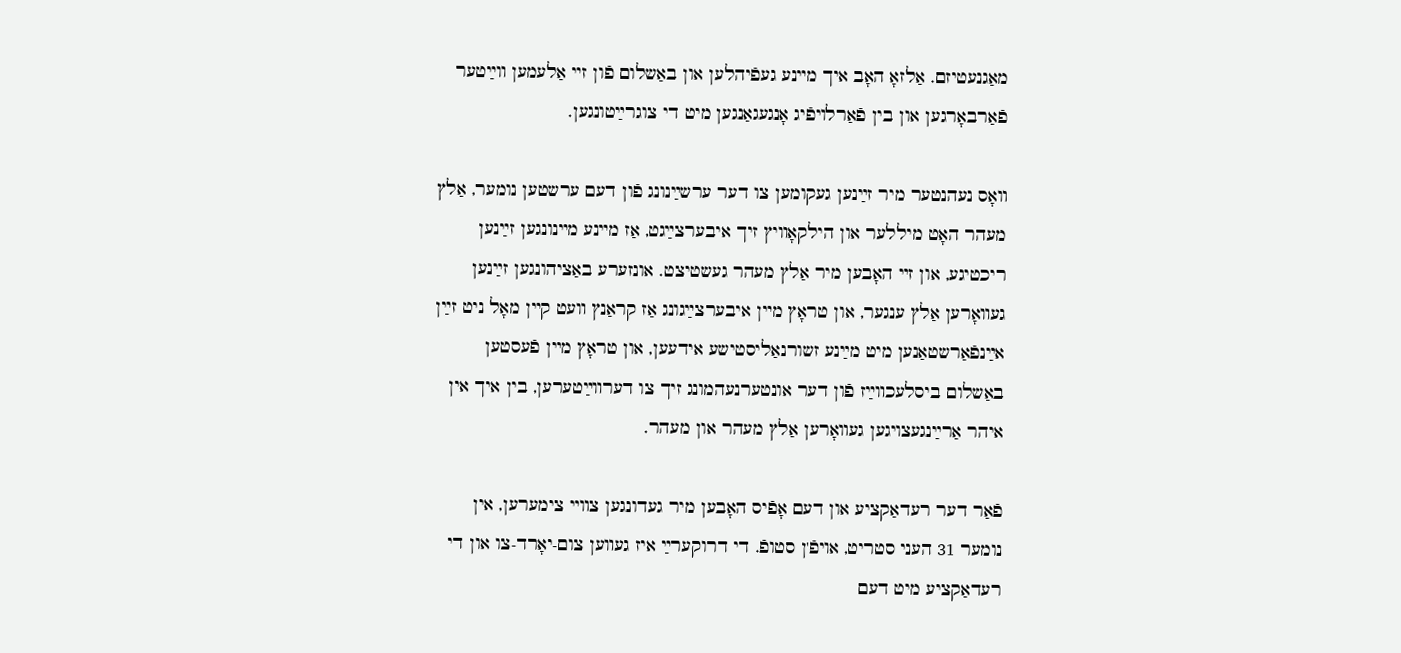מאַגנעטיזם. אַלזאָ האָב איך מײנע געפֿיהלען און באַשלום פֿון זײ אַלעמען װײַטער פֿאַרבאָרגען און בין פֿאַרלױפֿיג אָנגעגאַנגען מיט די צוגרײַטונגען.

װאָס נעהנטער מיר זײַנען געקומען צו דער ערשײַנונג פֿון דעם ערשטען נומער, אַלץ מעהר האָט מיללער און הילקאָװיץ זיך איבערצײַגט, אַז מײנע מײנונגען זײַנען ריכטיגע, און זײ האָבען מיר אַלץ מעהר געשטיצט. אונזערע באַציהונגען זײַנען געװאָרען אַלץ ענגער, און טראָץ מײן איבערצײַגונג אַז קראַנץ װעט קײן מאָל ניט זײַן אײַנפֿאַרשטאַנען מיט מײַנע זשורנאַליסטישע אידעען, און טראָץ מײן פֿעסטען באַשלום ביסלעכװײַז פֿון דער אונטערנעהמונג זיך צו דערװײַטערען, בין איך אין איהר אַרײַנגעצױגען געװאָרען אַלץ מעהר און מעהר.

פֿאַר דער רעדאַקציע און דעם אָפֿיס האָבען מיר געדונגען צװײ צימערען, אין נומער 31 העני סטריט, אױפֿ'ן סטופֿ. די דרוקערײַ איז געװען צום-יאָרד-צו און די רעדאַקציע מיט דעם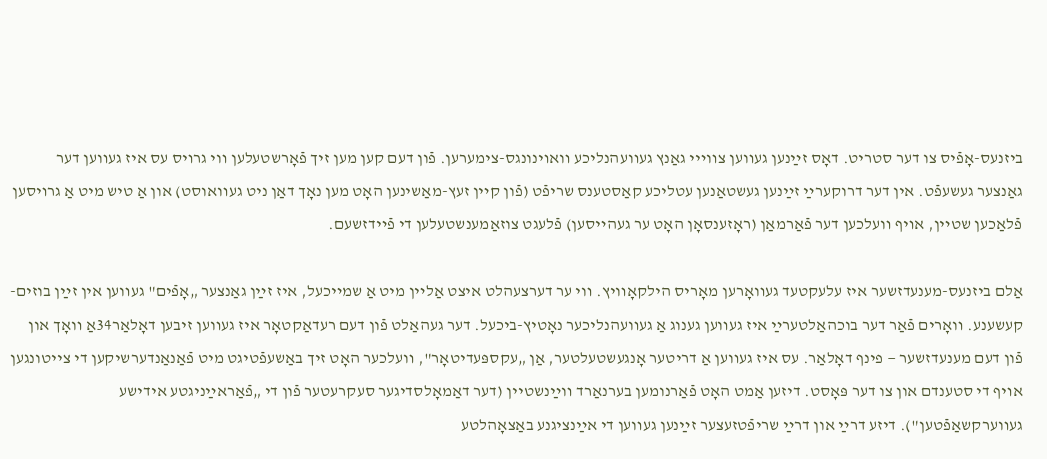ביזנעס-אָפֿיס צו דער סטריט. דאָס זײַנען געװען צװײי גאַנץ געװעהנליכע װאױנונגס-צימערען. פֿון דעם קען מען זיך פֿאָרשטעלען װי גרױס עס איז געװען דער גאַנצער געשעפֿט. אין דער דרוקערײַ זײַנען געשטאַנען עטליכע קאַסטענס שריפֿט (פֿון קײן זעץ-מאַשינען האָט מען נאָך דאַן ניט געװאוסט) און אַ טיש מיט אַ גרױסען פֿלאַכען שטײן, אױף װעלכען דער פֿאַרמאַן (ראָזענסאָן האָט ער געהײסען) פֿלעגט צוזאַמענשטעלען די פֿײדזשעם.

אַלם ביזנעס-מענעדזשער איז עלעקטעד געװאָרען מאָריס הילקאָװיץ. װי ער דערצעהלט איצט אַלײן מיט אַ שמײכעל, איז זײַן גאַנצער „אָפֿים" געװען אין זײַן בוזים-קעשענע. װאָרים פֿאַר דער בוכהאַלטערײַ איז געװען גענוג אַ געװעהנליכער נאָטיץ-ביכעל. דער געהאַלט פֿון דעם רעדאַקטאָר איז געװען זיבען דאָלאַר34אַ װאָך און פֿון דעם מענעדזשער — פינף דאָלאַר. עס איז געװען אַ דריטער אָנגעשטעלטער, אַן „עקספּעדיטאָר", װעלכער האָט זיך באַשעפֿטיגט מיט פֿאַנאַנדערשיקען די צייטונגען אױף די סטענדם און צו דער פּאָסט. דיזען אַמט האָט פֿאַרנומען בערנאַרד װײַנשטיין (דער דאַמאָלסדיגער סעקרעטער פֿון די „פֿאַראײַניגטע אידישע געװערקשאַפֿטען"). דיזע דרײַ און דרײַ שריפֿטזעצער זײַנען געװען די אײַנציגנע באַצאָהלטע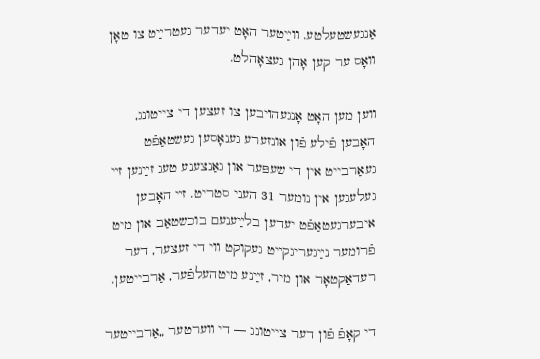אַנגעשטעלטע. װײַטער האָט יעדער געטרײַט צו טאָן װאָס ער קען אָהן געצאָהלט.

װען מען האָט אָנגעהױבען צו זעצען די צייטונג, האָבען פֿילע פֿון אונזערע גענאָסען געשטאַפֿט געאַרבייט אין די שעפּער און גאַנצענע טעג זײַנען זײ געלעגען אין נומער 31 העני סטריט. זײ האָבען איבערגעטאַפֿט יעדען בלײַענעם בוכשטאַב און מיט פֿרומער נײַגעריגקײט געקוקט װי די זעצער, דער רעדאַקטאָר און מיר, זײַנע מיטהעלפֿער, אַרבייטען.

די קאָפֿ פֿון דער צייטונג — די װערטער „אַרבייטער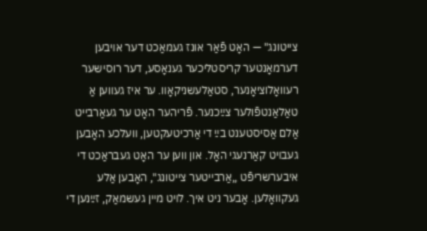צייטונג" — האָט פֿאַר אונז געמאַכט דער אױבען דערמאָנטער קריסטליכער גענאָסע, דער רוסישער רעװאָלוציאָנער, סטאַלעשניקאָװ. ער איז געװען אַ טאַלאַנטפֿולער צײַכנער. פֿריהער האָט ער געאַרבייט אַלם אַסיסטענט בײַ די אַרכיטעקטען, װעלכע האָבען געבױט קאַרנעגי האָל. און װען ער האָט געבראַכט די איבערשריפֿט „אַרבייטער צייטונג", האָבען אַלע געקװאָלען. אָבער ניט איך. לױט מײן געשמאַק, זײַנען די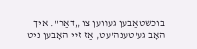בוכשטאַבען געװען צו „דאַר". איך האָב גע'טענה'עט, אַז זײ האָבען ניט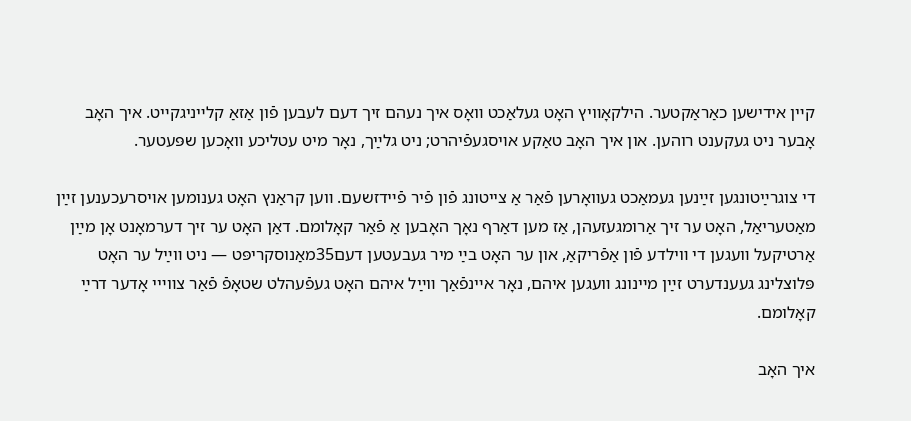קײן אידישען כאַראַקטער. הילקאָװיץ האָט געלאַכט װאָס איך נעהם זיך דעם לעבען פֿון אַזאַ קלײניגקײט. איך האָב אָבער ניט געקענט רוהען. און איך האָב טאַקע אױסגעפֿיהרט; ניט גלײַך, נאָר מיט עטליכע װאָכען שפּעטער.

די צוגרײַטונגען זײַנען געמאַכט געװאָרען פֿאַר אַ צייטונג פֿון פֿיר פֿײדזשעם. װען קראַנץ האָט גענומען אױסרעכענען זײַן מאַטעריאַל, האָט ער זיך אַרומגעזעהן, אַז מען דאַרף נאָך האָבען אַ פֿאַר קאָלומם. דאַן האָט ער זיך דערמאָנט אָן מײַן אַרטיקעל װעגען די װילדע פֿון אַפֿריקאַ, און ער האָט בײַ מיר געבעטען דעם35מאַנוסקריפּט — ניט װײַל ער האָט פּלוצלינג געענדערט זײַן מײנונג װעגען איהם, נאָר אײנפֿאַך װײַל איהם האָט געפֿעהלט שטאָפֿ פֿאַר צװײי אָדער דרײַ קאָלומם.

איך האָב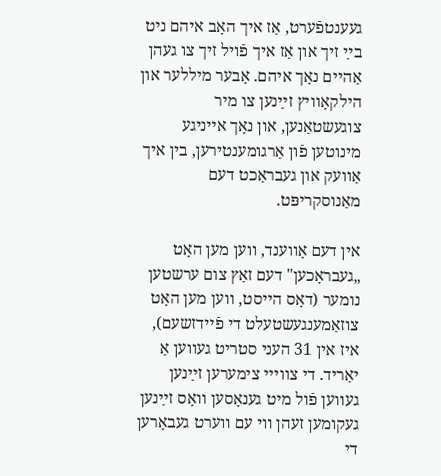געענטפֿערט, אַז איך האָב איהם ניט בײַ זיך און אַז איך פֿױל זיך צו געהן אַהײם נאָך איהם. אָבער מיללער און הילקאָװיץ זײַנען צו מיר צוגעשטאַנען, און נאָך אײניגע מינוטען פֿון אַרגומענטירען, בין איך אַװעק און געבראַכט דעם מאַנוסקריפּט.

אין דעם אָװענד, װען מען האָט „געבראָכען" דעם זאַץ צום ערשטען נומער (דאָס הײסט, װען מען האָט צוזאַמענגעשטעלט די פֿײדזשעם), איז אין 31 העני סטריט געװען אַ יאַריד. די צװײי צימערען זײַנען געװען פֿול מיט גענאָסען װאָס זײַנען געקומען זעהן װי עם װערט געבאָרען די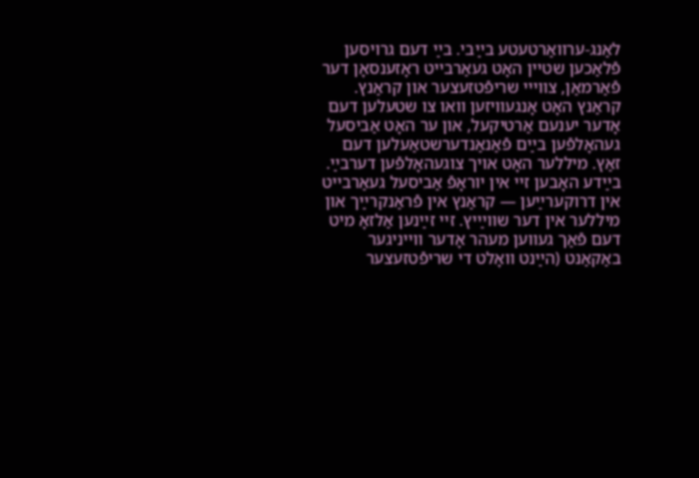לאַנג-ערװאַרטעטע בײַבי. בײַ דעם גרױסען פֿלאַכען שטײן האָט געאַרבייט ראָזענסאָן דער פֿאַרמאַן, צװײי שריפֿטזעצער און קראַנץ. קראַנץ האָט אָנגעװיזען װאו צו שטעלען דעם אָדער יענעם אַרטיקעל, און ער האָט אַביסעל געהאָלפֿען בײַם פֿאַנאַנדערשטאַעלען דעם זאַץ. מיללער האָט אױך צוגעהאָלפֿען דערבײַ. בײַדע האָבען זײ אין יוראָפֿ אַביסעל געאַרבייט אין דרוקערײַען — קראַנץ אין פֿראַנקרײַך און מיללער אין דער שװײַיץ. זײ זײַנען אַלזאָ מיט דעם פֿאַך געװען מעהר אָדער װײניגער באַקאַנט (הײַנט װאָלט די שריפֿטזעצער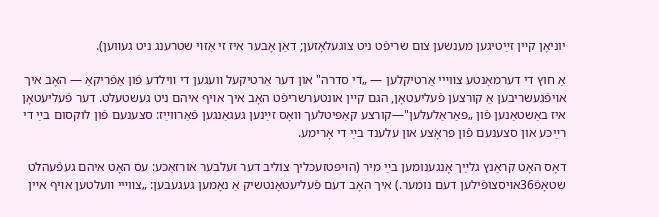יוניאָן קײן זײַטיגען מענשען צום שריפֿט ניט צוגעלאָזען; דאַן אָבער איז זי אַזױ שטרענג ניט געװען).

אַ חוץ די דערמאָנטע צװײי אַרטיקלען — „די סדרה" און דער אַרטיקעל װעגען די װילדע פֿון אַפֿריקאַ — האָב איך אױפֿגעשריבען אַ קורצען פֿעליעטאָן, הגם קײן אונטערשריפֿט האָב איך אױף איהם ניט געשטעלט. דער פֿעליעטאָן איז באַשטאַנען פֿון „פּאַראַלעלען"—קורצע קאַפּיטלעך װאָס זײַנען געגאַנגען פֿאַרװײַז: סצענעם פֿון לוקסום בײַ די רײַכע און סצענעם פֿון פּראָצע און עלענד בײַ די אָרימע.

דאָס האָט קראַנץ גלײַך אָנגענומען בײַ מיר (הױפּטזעכליך צוליב דער זעלבער אורזאַכע: עס האָט איהם געפֿעהלט שטאָפֿ36אױסצופֿילען דעם נומער.) איך האָב דעם פֿעליעטאָנטשיק אַ נאָמען געגעבען: „צװײי װעלטען אױף אײן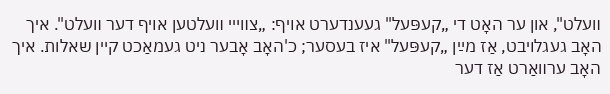װעלט", און ער האָט די „קעפּעל" געענדערט אױף: „צװײי װעלטען אױף דער װעלט". איך האָב געגלױבט, אַז מײַן „קעפּעל" איז בעסער; כ'האָב אָבער ניט געמאַכט קײן שאלות. איך האָב ערװאַרט אַז דער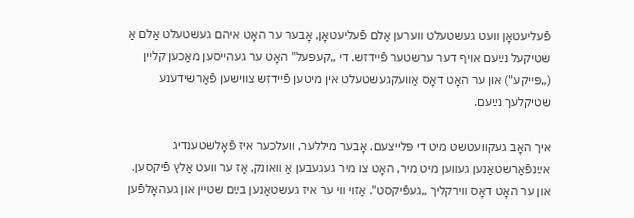פֿעליעטאָן װעט געשטעלט װערען אַלם פֿעליעטאָן, אָבער ער האָט איהם געשטעלט אַלם אַ שטיקעל נײַעם אױף דער ערשטער פֿײדזש. די „קעפּעל" האָט ער געהײסען מאַכען קלײן („פּײקע") און ער האָט דאָס אַװעקגעשטעלט אין מיטען פֿײדזש צװישען פֿאַרשידענע שטיקלעך נײַעם.

איך האָב געקװעטשט מיט די פּלייצעם. אָבער מיללער, װעלכער איז פֿאָלשטענדיג אײַנפֿאַרשטאַנען געװען מיט מיר, האָט צו מיר געגעבען אַ װאונק, אַז ער װעט אַלץ פֿיקסען. און ער האָט דאָס װירקליך „געפֿיקסט". אַזױ װי ער איז געשטאַנען בײַם שטײן און געהאָלפֿען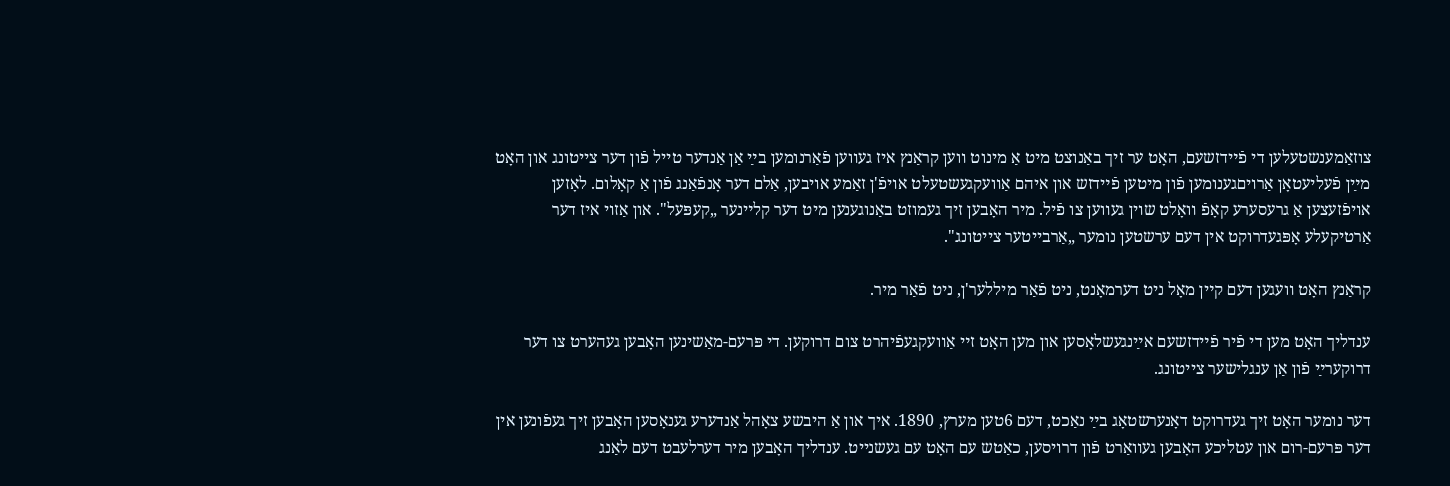צוזאַמענשטעלען די פֿײדזשעם, האָט ער זיך באַנוצט מיט אַ מינוט װען קראַנץ איז געװען פֿאַרנומען בײַ אַן אַנדער טייל פֿון דער צייטונג און האָט מײַן פֿעליעטאָן אַרױםגענומען פֿון מיטען פֿײדזש און איהם אַװעקגעשטעלט אױפֿ'ן זאַמע אױבען, אַלם דער אָנפֿאַנג פֿון אַ קאָלום. לאָזען אױפֿזעצען אַ גרעסערע קאָפֿ װאָלט שױן געװען צו פֿיל. מיר האָבען זיך געמוזט באַנוגענען מיט דער קלײנער „קעפּעל". און אַזױ איז דער אַרטיקעלע אָפּגעדרוקט אין דעם ערשטען נומער „אַרבייטער צייטונג".

קראַנץ האָט װעגען דעם קײן מאָל ניט דערמאָנט, ניט פֿאַר מיללער'ן, ניט פֿאַר מיר.

ענדליך האָט מען די פֿיר פֿײדזשעם אײַנגעשלאָסען און מען האָט זײ אַװעקגעפֿיהרט צום דרוקען. די פּרעם-מאַשינען האָבען געהערט צו דער דרוקערײַ פֿון אַן ענגלישער צייטונג.

דער נומער האָט זיך געדרוקט דאָנערשטאָג בײַ נאַכט, דעם 6טען מערץ, 1890. איך און אַ היבשע צאָהל אַנדערע גענאָסען האָבען זיך געפֿונען אין דער פּרעם-רום און עטליכע האָבען געװאַרט פֿון דרױסען, כאַטש עם האָט עם געשנייט. ענדליך האָבען מיר דערלעבט דעם לאַנג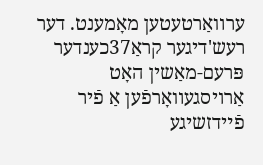ערװאַרטעטען מאָמענט. דער רעש'דיגער קראַ37כענדער פּרעם-מאַשין האָט אַרױסגעװאָרפֿען אַ פֿיר פֿײדזשיגע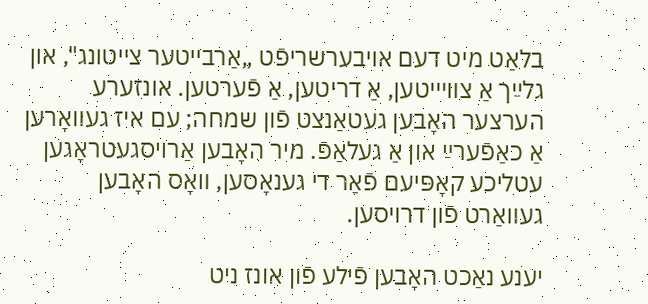בלאַט מיט דעם אױבערשריפֿט „אַרבייטער צייטונג", און גלײַך אַ צװײיטען, אַ דריטען, אַ פֿערטען. אונזערע הערצער האָבען געטאַנצט פֿון שמחה; עם איז געװאָרען אַ כאַפֿערײַ און אַ געלאַפֿ. מיר האָבען אַרױסגעטראָגען עטליכע קאָפּיעם פֿאַר די גענאָסען, װאָס האָבען געװאַרט פֿון דרױסען.

יענע נאַכט האָבען פֿילע פֿון אונז ניט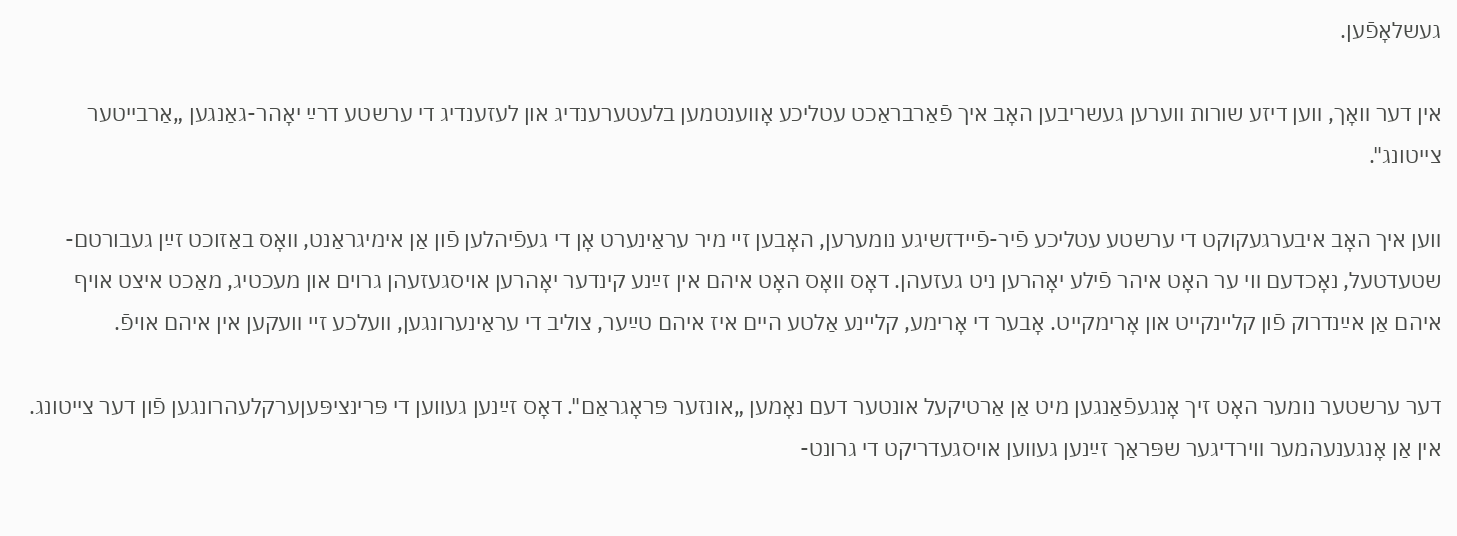געשלאָפֿען.

אין דער װאָך, װען דיזע שורות װערען געשריבען האָב איך פֿאַרבראַכט עטליכע אָװענטמען בלעטערענדיג און לעזענדיג די ערשטע דרײַ יאָהר-גאַנגען „אַרבייטער צייטונג".

װען איך האָב איבערגעקוקט די ערשטע עטליכע פֿיר-פֿײדזשיגע נומערען, האָבען זײ מיר עראַינערט אָן די געפֿיהלען פֿון אַן אימיגראַנט, װאָס באַזוכט זײַן געבורטם-שטעדטעל, נאָכדעם װי ער האָט איהר פֿילע יאָהרען ניט געזעהן. דאָס װאָס האָט איהם אין זײַנע קינדער יאָהרען אױסגעזעהן גרױם און מעכטיג, מאַכט איצט אױף איהם אַן אײַנדרוק פֿון קלײנקייט און אָרימקייט. אָבער די אָרימע, קלײנע אַלטע היים איז איהם טײַער, צוליב די עראַינערונגען, װעלכע זײ װעקען אין איהם אױפֿ.

דער ערשטער נומער האָט זיך אָנגעפֿאַנגען מיט אַן אַרטיקעל אונטער דעם נאָמען „אונזער פּראָגראַם". דאָס זײַנען געװען די פּרינציפּעןערקלעהרונגען פֿון דער צייטונג. אין אַן אָנגענעהמער װירדיגער שפּראַך זײַנען געװען אױסגעדריקט די גרונט-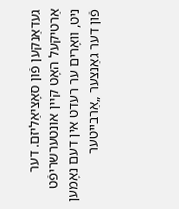געדאַנקען פֿון סאָציאַליזם. דער אַרטיקעל האָט קײן אונטערשריפֿט ניט, װאָרים ער רעדט אין דעם נאָמען פֿון דער גאַנצער „אַרבייטער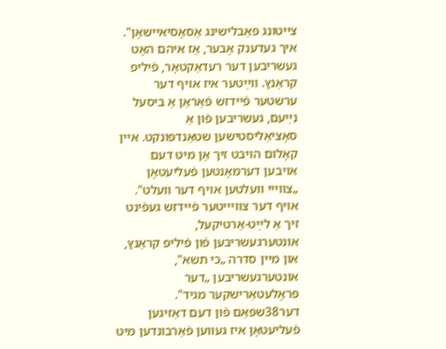צייטונג פּאַבלישינג אַסאָסיאיישאָן". איך געדענק אָבער, אַז איהם האָט געשריבען דער רעדאַקטאָר, פֿיליפ קראַנץ. װײַטער איז אױף דער ערשטער פֿײדזש פֿאַראַן אַ ביסעל נײַעם, געשריבען פֿון אַ סאָציאַליסטישען שטאַנדפּונקט. אײן קאָלום הױבט זיך אָן מיט דעם אױבען דערמאָנטען פֿעליעטאָן „צװײי װעלטען אױף דער װעלט". אױף דער צװײיטער פֿײדזש געפֿינט זיך אַ לײַט-אַרטיקעל, אונטערגעשריבען פֿון פֿיליפ קראַנץ, און מײן סדרה „כי תשא", אונטערגעשריבען „דער פּראָלעטאַרישקער מגיד". דער38שפּאַם פֿון דעם דאַזיגען פֿעליעטאָן איז געװען פֿאַרבונדען מיט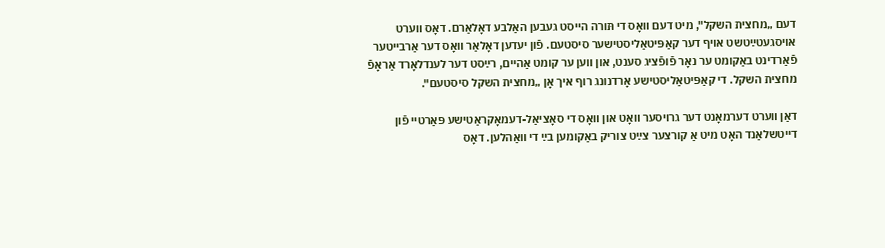דעם „מחצית השקל", מיט דעם װאָס די תּורה הײסט געבען האַלבע דאָלאַרם. דאָס װערט אױסגעטײַטשט אױף דער קאַפּיטאַליסטישער סיסטעם. פֿון יעדען דאָלאַר װאָס דער אַרבייטער פֿאַרדינט באַקומט ער נאָר פֿופֿציג סענט, און װען ער קומט אַהיים, רײַסט דער לענדלאָרד אַראָפֿ מחצית השקל. די קאַפּיטאַליסטישע אָרדנונג רוף איך אָן „מחצית השקל סיסטעם".

דאַן װערט דערמאָנט דער גרױסער װאָט און װאָס די סאָציאַל-דעמאָקראַטישע פּאַרטיי פֿון דייטשלאַנד האָט מיט אַ קורצער צײַט צוריק באַקומען בײַ די װאַהלען. דאָס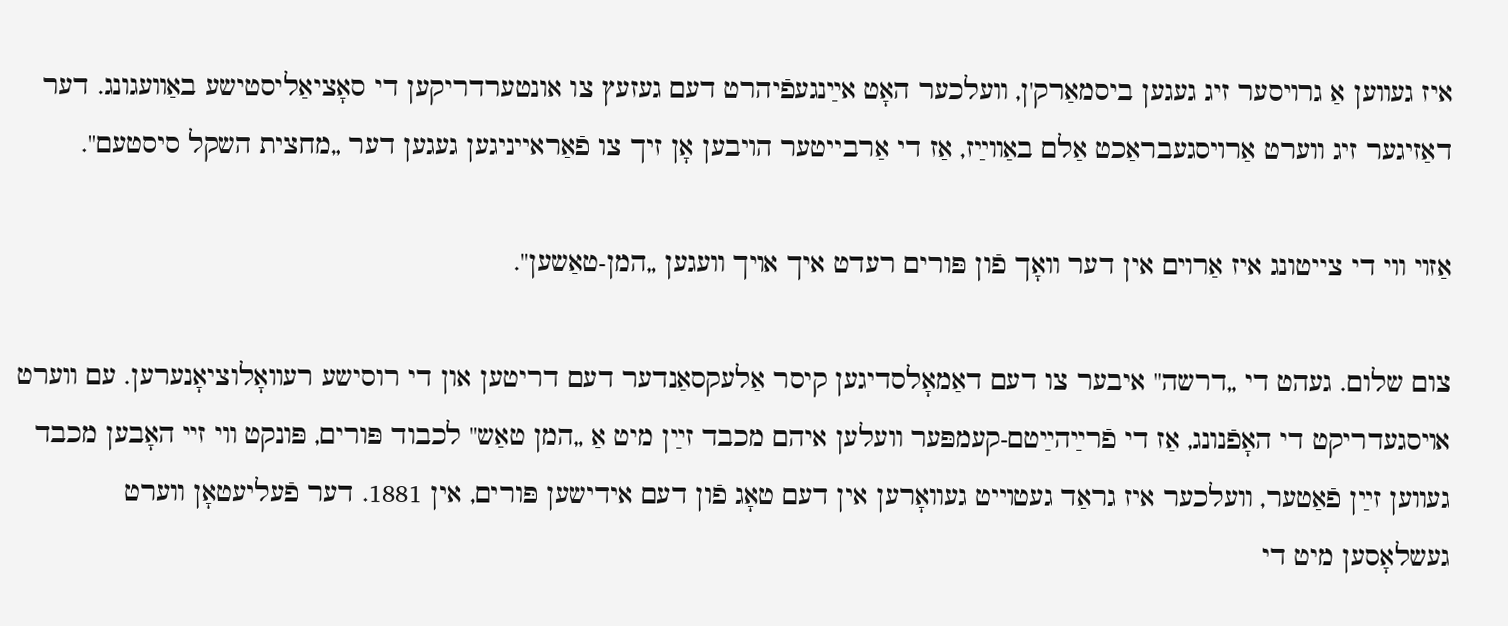איז געװען אַ גרױסער זיג געגען ביסמאַרק'ן, װעלכער האָט אײַנגעפֿיהרט דעם געזעץ צו אונטערדריקען די סאָציאַליסטישע באַװעגונג. דער דאַזיגער זיג װערט אַרױסגעבראַכט אַלם באַװײַז, אַז די אַרבייטער הױבען אָן זיך צו פֿאַראייניגען געגען דער „מחצית השקל סיסטעם".

אַזױ װי די צייטונג איז אַרױם אין דער װאָך פֿון פּורים רעדט איך אױך װעגען „המן-טאַשען".

צום שלום. געהט די „דרשה" איבער צו דעם דאַמאָלסדיגען קיסר אַלעקסאַנדער דעם דריטען און די רוסישע רעװאָלוציאָנערען. עם װערט אױסגעדריקט די האָפֿנונג, אַז די פֿרײַהײַטם-קעמפּער װעלען איהם מכבד זײַן מיט אַ „המן טאַש" לכבוד פּורים, פּונקט װי זײ האָבען מכבד געװען זײַן פֿאַטער, װעלכער איז גראַד געטױיט געװאָרען אין דעם טאָג פֿון דעם אידישען פּורים, אין 1881. דער פֿעליעטאָן װערט געשלאָסען מיט די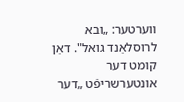װערטער: „ובא לרוסלאַנד גואל". דאַן קומט דער אונטערשריפֿט „דער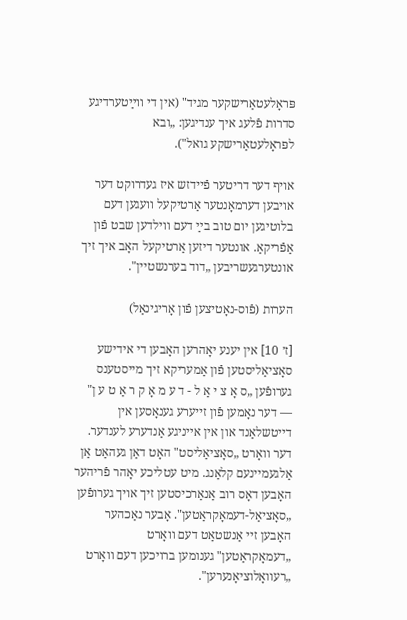פּראָלעטאַרישקער מגיד" (אין די װײַטערדיגע סדרות פֿלעג איך ענדיגען: „ובא לפּראָלעטאַרישקע גואל").

אױף דער דריטער פֿײדזש איז געדרוקט דער אױבען דערמאָנטער אַרטיקעל װעגען דעם בלוטיגען יום טוב בײַ דעם װילדען שבט פֿון אַפֿריקאַ. אונטער דיזען אַרטיקעל האָב איך זיך אונטערגעשריבען „דוד בערנשטיין".

הערות (פֿוס-נאָטיצען פֿון אָריגינאַל)

[ז׳ 10] אין יענע יאָהרען האָבען די אידישע סאָציאַליסטען פֿון אַמעריקא זיך מייסטענס גערופֿען „ס אָ צ י אַ ל - ד ע מ אָ ק ר אַ ט ע ן" — דער נאָמען פֿון זייערע גענאָסען אין דייטשלאַנד און אין אײניגע אַנדערע לענדער. דער װאָרט „סאָציאַליסט" האָט דאַן געהאַט אַן אַלגעמיינעם קלאַנג. מיט עטליכע יאָהר פֿריהער האָבען דאָס רוב אַנאַרכיסטען זיך אױך גערופֿען „סאָציאַל-דעמאָקראַטען". אָבער נאַכהער האָבען זיי אַנשטאַט דעם װאָרט „דעמאָקראַטען" גענומען ברױכען דעם װאָרט „רעװאָלוציאָנערען".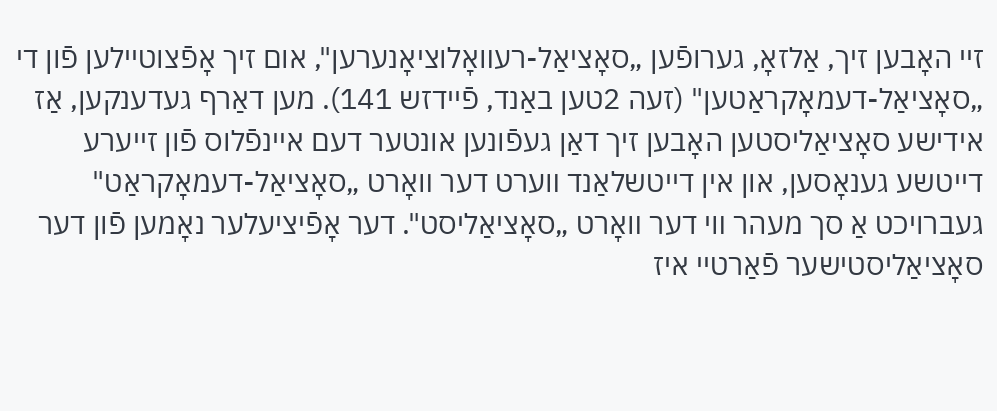זיי האָבען זיך, אַלזאָ, גערופֿען „סאָציאַל-רעװאָלוציאָנערען", אום זיך אָפֿצוטיילען פֿון די „סאָציאַל-דעמאָקראַטען" (זעה 2טען באַנד, פֿיידזש 141). מען דאַרף געדענקען, אַז אידישע סאָציאַליסטען האָבען זיך דאַן געפֿונען אונטער דעם אײנפֿלוס פֿון זייערע דייטשע גענאָסען, און אין דייטשלאַנד װערט דער װאָרט „סאָציאַל-דעמאָקראַט" געברױכט אַ סך מעהר װי דער װאָרט „סאָציאַליסט". דער אָפֿיציעלער נאָמען פֿון דער סאָציאַליסטישער פֿאַרטיי איז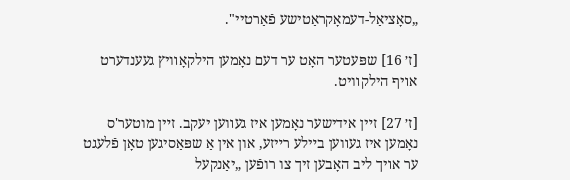„סאָציאַל-דעמאָקראַטישע פֿאַרטיי".

[ז׳ 16] שפּעטער האָט ער דעם נאָמען הילקאָװיץ געענדערט אױף הילקװיט.

[ז׳ 27] זײן אידישער נאָמען איז געװען יעקב. זײן מוטער'ס נאָמען איז געװען בײלע רײזע, און אין אַ שפּאַסיגען טאָן פֿלעגט ער אױך ליב האָבען זיך צו רופֿען „יאַנקעל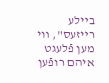בײלע רײזעס", װי מען פֿלעגט איהם רופֿען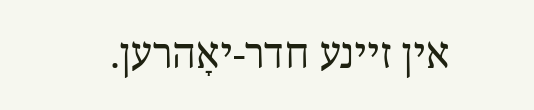אין זײנע חדר-יאָהרען.